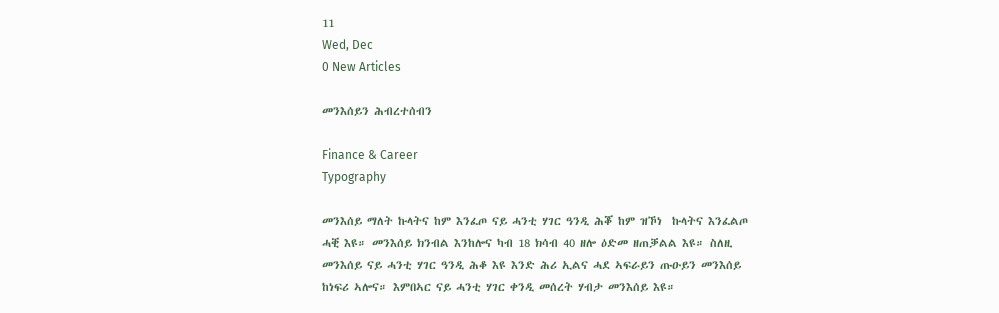11
Wed, Dec
0 New Articles

መንእሰይን ሕብረተሰብን

Finance & Career
Typography

መንእሰይ ማለት ኩላትና ከም እንፈጦ ናይ ሓንቲ ሃገር ዓንዲ ሕቖ ከም ዝኾነ  ኩላትና እንፈልጦ ሓቒ እዩ። መንእሰይ ክንብል እንከሎና ካብ 18 ክሳብ 40 ዘሎ ዕድመ ዘጠቓልል እዩ። ስለዚ መንእሰይ ናይ ሓንቲ ሃገር ዓንዲ ሕቆ እዩ እንድ ሕሪ ኢልና ሓደ ኣፍራይን ጡዑይን መንእሰይ ከነፍሪ ኣሎና። እምበኣር ናይ ሓንቲ ሃገር ቀንዲ መሰረት ሃብታ መንእሰይ እዩ።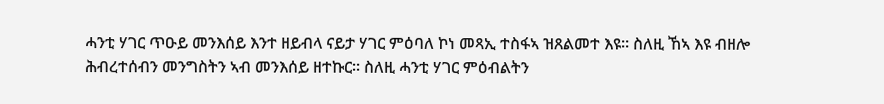ሓንቲ ሃገር ጥዑይ መንእሰይ እንተ ዘይብላ ናይታ ሃገር ምዕባለ ኮነ መጻኢ ተስፋኣ ዝጸልመተ እዩ። ስለዚ ኸኣ እዩ ብዘሎ ሕብረተሰብን መንግስትን ኣብ መንእሰይ ዘተኩር። ስለዚ ሓንቲ ሃገር ምዕብልትን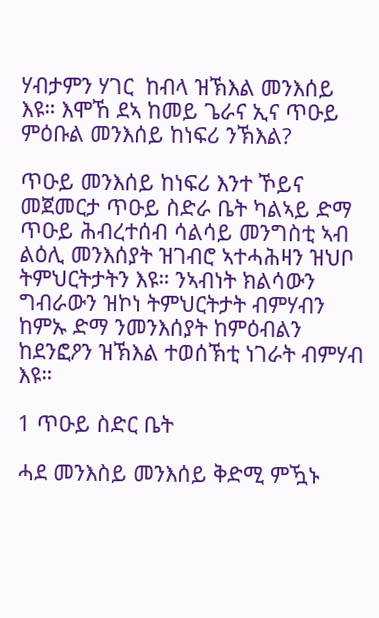ሃብታምን ሃገር  ከብላ ዝኽእል መንእሰይ እዩ። እሞኸ ደኣ ከመይ ጌራና ኢና ጥዑይ ምዕቡል መንእሰይ ከነፍሪ ንኽእል?

ጥዑይ መንእሰይ ከነፍሪ እንተ ኾይና መጀመርታ ጥዑይ ስድራ ቤት ካልኣይ ድማ ጥዑይ ሕብረተሰብ ሳልሳይ መንግስቲ ኣብ ልዕሊ መንእሰያት ዝገብሮ ኣተሓሕዛን ዝህቦ ትምህርትታትን እዩ። ንኣብነት ክልሳውን ግብራውን ዝኮነ ትምህርትታት ብምሃብን ከምኡ ድማ ንመንእሰያት ከምዕብልን ከደንፎዖን ዝኽእል ተወሰኽቲ ነገራት ብምሃብ እዩ።

1 ጥዑይ ስድር ቤት

ሓደ መንእስይ መንእሰይ ቅድሚ ምዃኑ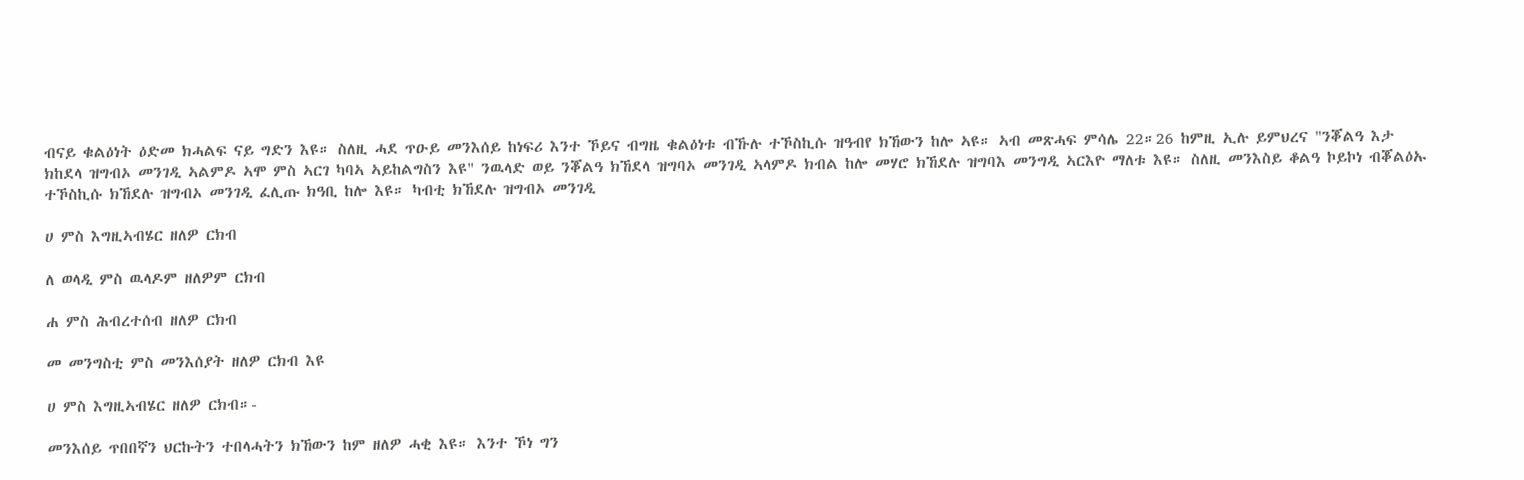ብናይ ቁልዕነት ዕድመ ክሓልፍ ናይ ግድን እዩ። ስለዚ ሓደ ጥዑይ መንእሰይ ከነፍሪ እንተ ኾይና ብግዜ ቁልዕነቱ ብኹሉ ተኾስኪሱ ዝዓብየ ክኸውን ከሎ ኣዩ። ኣብ መጽሓፍ ምሳሌ 22።26 ከምዚ ኢሉ ይምህረና "ንቖልዓ እታ ክከደላ ዝግብኦ መንገዲ ኣልምዶ ኣሞ ምስ ኣርገ ካባኣ ኣይከልግስን እዩ" ንዉላድ ወይ ንቖልዓ ክኸደላ ዝግባኦ መንገዲ ኣላምዶ ክብል ከሎ መሃሮ ክኸደሉ ዝግባእ መንግዲ ኣርእዮ ማለቱ እዩ። ስለዚ መንእስይ ቆልዓ ኮይኮነ ብቖልዕኡ ተኾስኪሱ ክኸደሉ ዝግብኦ መንገዲ ፈሊጡ ክዓቢ ከሎ እዩ። ካብቲ ክኸደሉ ዝግብኦ መንገዲ

ሀ ምስ እግዚኣብሄር ዘለዎ ርክብ

ለ ወላዲ ምስ ዉላዶም ዘለዎም ርክብ

ሐ ምስ ሕብረተሰብ ዘለዎ ርክብ

መ መንግስቲ ምስ መንእሰያት ዘለዎ ርክብ እዩ

ሀ ምስ እግዚኣብሄር ዘለዎ ርክብ።-

መንእሰይ ጥበበኛን ህርኩትን ተበላሓትን ክኸውን ከም ዘለዎ ሓቂ እዩ። እንተ ኾነ ግን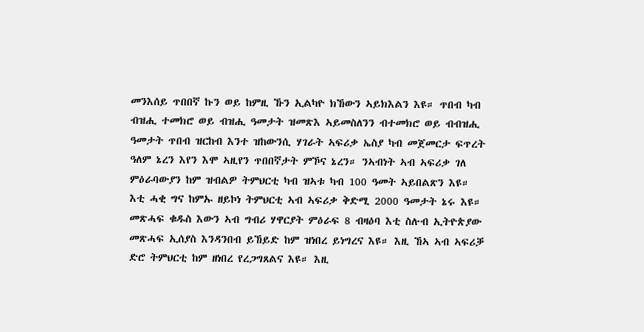መንእሰይ ጥበበኛ ኩን ወይ ከምዚ ኹን ኢልካዮ ክኸውን ኣይክእልን እዩ። ጥበብ ካብ ብዝሒ ተመክሮ ወይ ብዝሒ ዓመታት ዝመጽእ ኣይመስለንን ብተመክሮ ወይ ብብዝሒ ዓመታት ጥበብ ዝርከብ እንተ ዝከውንሲ ሃገራት ኣፍሪቃ ኤስያ ካብ መጀመርታ ፍጥረት ዓለም ኔረን እየን እሞ ኣዚየን ጥበበኛታት ምኾና ኔረን። ንኣብነት ኣብ ኣፍሪቃ ገለ ምዕራባውያን ከም ዝብልዎ ትምህርቲ ካብ ዝኣቱ ካብ 100 ዓመት ኣይበልጽን እዩ። እቲ ሓቂ ግና ከምኡ ዘይኮነ ትምህርቲ ኣብ ኣፍሪቃ ቅድሚ 2000 ዓመታት ኔሩ እዩ። መጽሓፍ ቁዱስ እውን ኣብ ግብሪ ሃዋርያት ምዕራፍ 8 ብዛዕባ እቲ ስሉብ ኢትዮጵያው መጽሓፍ ኢሰያስ እንዳንበብ ይኸይድ ከም ዝነበረ ይነግረና እዩ። እዚ ኸኣ ኣብ ኣፍሪቓ ድሮ ትምህርቲ ከም ዘነበረ የረጋግጸልና እዩ። እዚ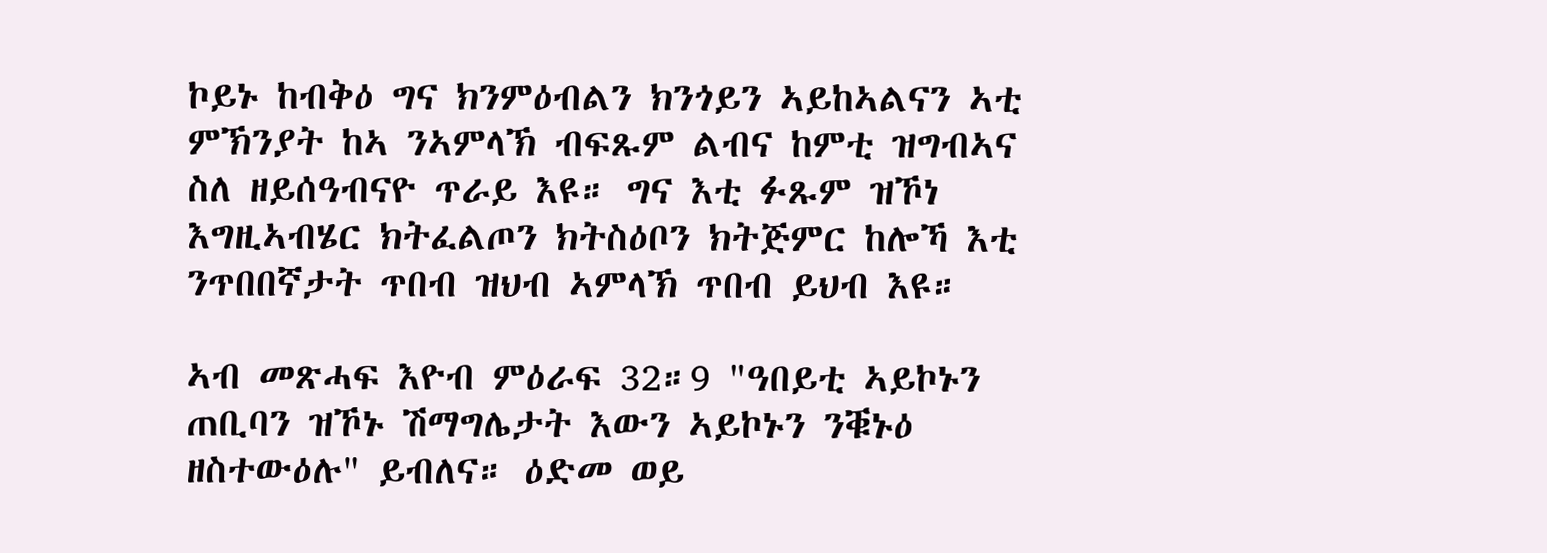ኮይኑ ከብቅዕ ግና ክንምዕብልን ክንጎይን ኣይከኣልናን ኣቲ ምኽንያት ከኣ ንኣምላኽ ብፍጹም ልብና ከምቲ ዝግብኣና ስለ ዘይሰዓብናዮ ጥራይ እዩ። ግና እቲ ፉጹም ዝኾነ እግዚኣብሄር ክትፈልጦን ክትስዕቦን ክትጅምር ከሎኻ እቲ ንጥበበኛታት ጥበብ ዝህብ ኣምላኽ ጥበብ ይህብ እዩ።

ኣብ መጽሓፍ እዮብ ምዕራፍ 32።9 "ዓበይቲ ኣይኮኑን ጠቢባን ዝኾኑ ሽማግሌታት እውን ኣይኮኑን ንቑኑዕ ዘስተውዕሉ" ይብለና። ዕድመ ወይ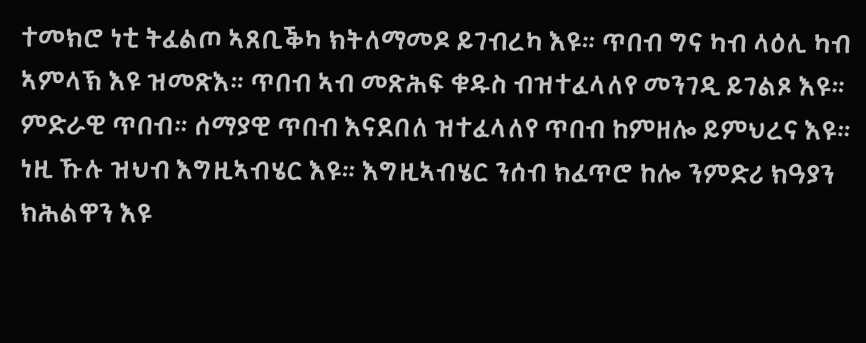ተመክሮ ነቲ ትፈልጦ ኣጸቢቕካ ክትለማመዶ ይገብረካ እዩ። ጥበብ ግና ካብ ላዕሊ ካብ ኣምላኽ እዩ ዝመጽእ። ጥበብ ኣብ መጽሕፍ ቁዱስ ብዝተፈላለየ መንገዲ ይገልጾ እዩ። ምድራዊ ጥበብ። ሰማያዊ ጥበብ እናደበለ ዝተፈላለየ ጥበብ ከምዘሎ ይምህረና እዩ። ነዚ ኹሉ ዝህብ እግዚኣብሄር እዩ። እግዚኣብሄር ንሰብ ክፈጥሮ ከሎ ንምድሪ ክዓያን ክሕልዋን እዩ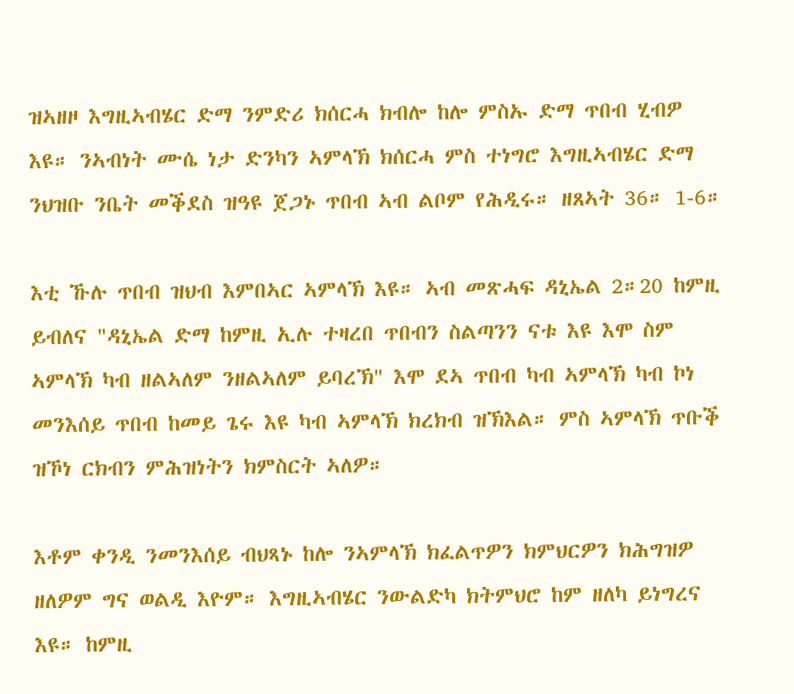ዝኣዘዞ እግዚኣብሄር ድማ ንምድሪ ክሰርሓ ክብሎ ከሎ ምስኡ ድማ ጥበብ ሂብዎ እዩ። ንኣብነት ሙሴ ነታ ድንካን ኣምላኽ ክሰርሓ ምስ ተነግሮ እግዚኣብሄር ድማ ንህዝቡ ንቤት መቕደስ ዝዓዩ ጀጋኑ ጥበብ ኣብ ልቦም የሕዲሩ። ዘጸኣት 36። 1-6።

እቲ ኹሉ ጥበብ ዝህብ እምበኣር ኣምላኽ እዩ። ኣብ መጽሓፍ ዳኒኤል 2።20 ከምዚ ይብለና "ዳኒኤል ድማ ከምዚ ኢሉ ተዛረበ ጥበብን ስልጣንን ናቱ እዩ እሞ ስም ኣምላኽ ካብ ዘልኣለም ንዘልኣለም ይባረኽ" እሞ ደኣ ጥበብ ካብ ኣምላኽ ካብ ኮነ መንእሰይ ጥበብ ከመይ ጌሩ እዩ ካብ ኣምላኽ ክረክብ ዝኽእል። ምስ ኣምላኽ ጥቡቕ ዝኾነ ርክብን ምሕዝነትን ክምስርት ኣለዎ።

እቶም ቀንዲ ንመንእሰይ ብህጻኑ ከሎ ንኣምላኽ ክፈልጥዎን ክምህርዎን ክሕግዝዎ ዘለዎም ግና ወልዲ እዮም። እግዚኣብሄር ንውልድካ ክትምህሮ ከም ዘለካ ይነግረና እዩ። ከምዚ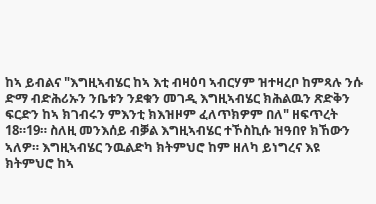ከኣ ይብልና "እግዚኣብሄር ከኣ እቲ ብዛዕባ ኣብርሃም ዝተዛረቦ ከምጻሉ ንሱ ድማ ብድሕሪኡን ንቤቱን ንደቁን መገዲ እግዚኣብሄር ክሕልዉን ጽድቅን ፍርድን ከኣ ክገብሩን ምእንቲ ክእዝዞም ፈለጥክዎም በለ" ዘፍጥረት 18።19። ስለዚ መንእሰይ ብቓል እግዚኣብሄር ተኾስኪሱ ዝዓበየ ክኸውን ኣለዎ። እግዚኣብሄር ንዉልድካ ክትምህሮ ከም ዘለካ ይነግረና እዩ ክትምህሮ ከኣ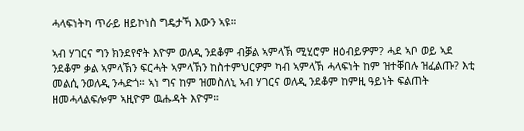ሓላፍነትካ ጥራይ ዘይኮነስ ግዴታኻ እውን ኣዩ።

ኣብ ሃገርና ግን ክንደየኖት እዮም ወለዲ ንደቆም ብቓል ኣምላኽ ሚሂሮም ዘዕብይዎም? ሓደ ኣቦ ወይ ኣደ ንደቆም ቃል ኣምላኽን ፍርሓት ኣምላኽን ከስተምህርዎም ካብ ኣምላኽ ሓላፍነት ከም ዝተቐበሉ ዝፈልጡ? እቲ መልሲ ንወለዲ ንሓድጎ። ኣነ ግና ከም ዝመስለኒ ኣብ ሃገርና ወለዲ ንደቆም ከምዚ ዓይነት ፍልጠት ዘመሓላልፍሎም ኣዚዮም ዉሑዳት እዮም።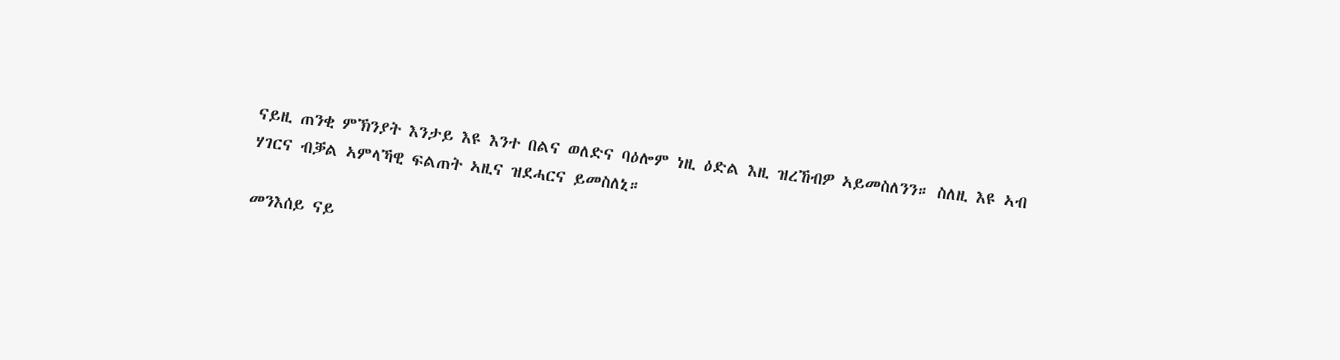ናይዚ ጠንቂ ምኽንያት እንታይ እዩ እንተ በልና ወለድና ባዕሎም ነዚ ዕድል እዚ ዝረኸብዎ ኣይመስለንን። ስለዚ እዩ ኣብ ሃገርና ብቓል ኣምላኻዊ ፍልጠት ኣዚና ዝደሓርና ይመስለኒ።

መንእሰይ ናይ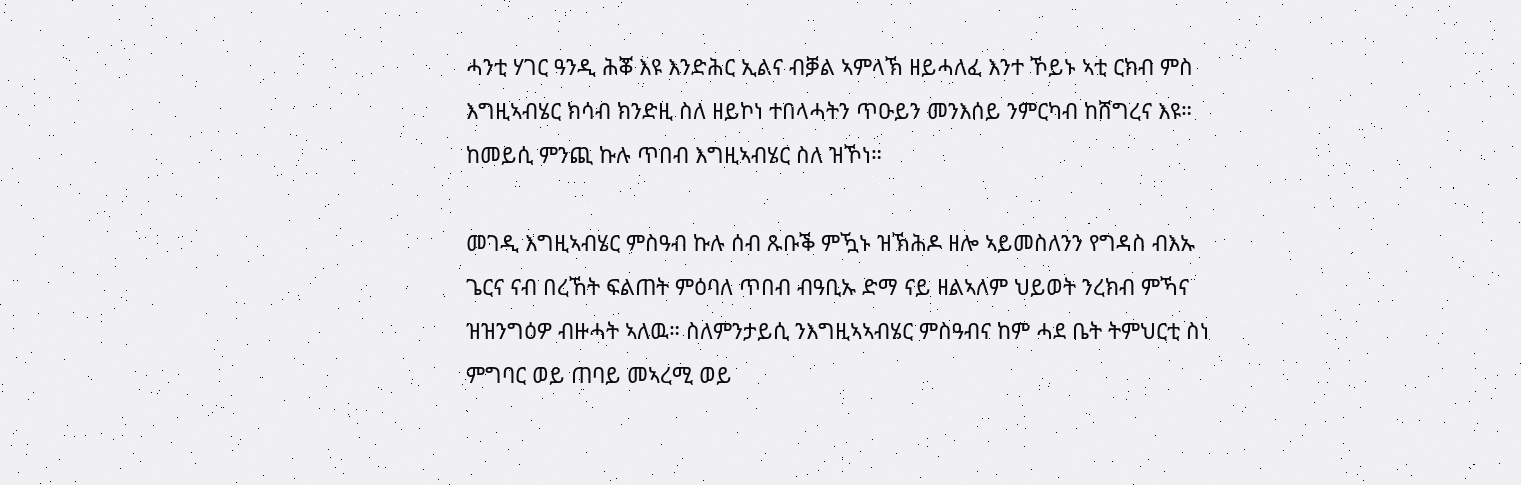ሓንቲ ሃገር ዓንዲ ሕቖ እዩ እንድሕር ኢልና ብቓል ኣምላኽ ዘይሓለፈ እንተ ኾይኑ ኣቲ ርክብ ምስ እግዚኣብሄር ክሳብ ክንድዚ ስለ ዘይኮነ ተበላሓትን ጥዑይን መንእሰይ ንምርካብ ከሸግረና እዩ። ከመይሲ ምንጪ ኩሉ ጥበብ እግዚኣብሄር ስለ ዝኾነ።

መገዲ እግዚኣብሄር ምስዓብ ኩሉ ሰብ ጹቡቕ ምዃኑ ዝኽሕዶ ዘሎ ኣይመስለንን የግዳስ ብእኡ ጌርና ናብ በረኸት ፍልጠት ምዕባለ ጥበብ ብዓቢኡ ድማ ናይ ዘልኣለም ህይወት ንረክብ ምኻና ዝዝንግዕዎ ብዙሓት ኣለዉ። ስለምንታይሲ ንእግዚኣኣብሄር ምስዓብና ከም ሓደ ቤት ትምህርቲ ስነ ምግባር ወይ ጠባይ መኣረሚ ወይ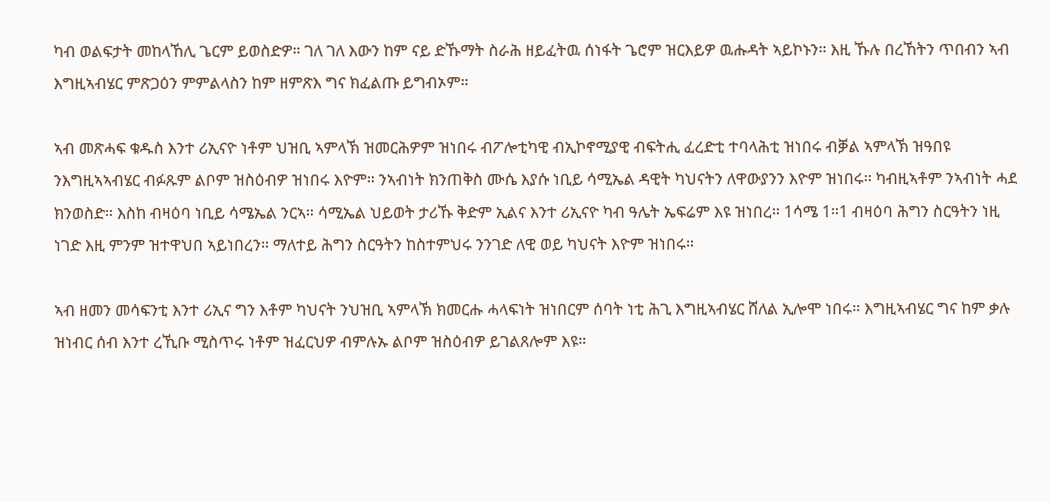ካብ ወልፍታት መከላኸሊ ጌርም ይወስድዎ። ገለ ገለ እውን ከም ናይ ድኹማት ስራሕ ዘይፈትዉ ሰነፋት ጌሮም ዝርእይዎ ዉሑዳት ኣይኮኑን። እዚ ኹሉ በረኸትን ጥበብን ኣብ እግዚኣብሄር ምጽጋዕን ምምልላስን ከም ዘምጽእ ግና ክፈልጡ ይግብኦም።

ኣብ መጽሓፍ ቁዱስ እንተ ሪኢናዮ ነቶም ህዝቢ ኣምላኽ ዝመርሕዎም ዝነበሩ ብፖሎቲካዊ ብኢኮኖሚያዊ ብፍትሒ ፈረድቲ ተባላሕቲ ዝነበሩ ብቓል ኣምላኽ ዝዓበዩ ንእግዚኣኣብሄር ብፉጹም ልቦም ዝስዕብዎ ዝነበሩ እዮም። ንኣብነት ክንጠቅስ ሙሴ እያሱ ነቢይ ሳሚኤል ዳዊት ካህናትን ለዋውያንን እዮም ዝነበሩ። ካብዚኣቶም ንኣብነት ሓደ ክንወስድ። እስከ ብዛዕባ ነቢይ ሳሜኤል ንርኣ። ሳሚኤል ህይወት ታሪኹ ቅድም ኢልና እንተ ሪኢናዮ ካብ ዓሌት ኤፍሬም እዩ ዝነበረ። 1ሳሜ 1።1 ብዛዕባ ሕግን ስርዓትን ነዚ ነገድ እዚ ምንም ዝተዋህበ ኣይነበረን። ማለተይ ሕግን ስርዓትን ከስተምህሩ ንንገድ ለዊ ወይ ካህናት እዮም ዝነበሩ።

ኣብ ዘመን መሳፍንቲ እንተ ሪኢና ግን እቶም ካህናት ንህዝቢ ኣምላኽ ክመርሑ ሓላፍነት ዝነበርም ሰባት ነቲ ሕጊ እግዚኣብሄር ሸለል ኢሎሞ ነበሩ። እግዚኣብሄር ግና ከም ቃሉ ዝነብር ሰብ እንተ ረኺቡ ሚስጥሩ ነቶም ዝፈርህዎ ብምሉኡ ልቦም ዝስዕብዎ ይገልጸሎም እዩ።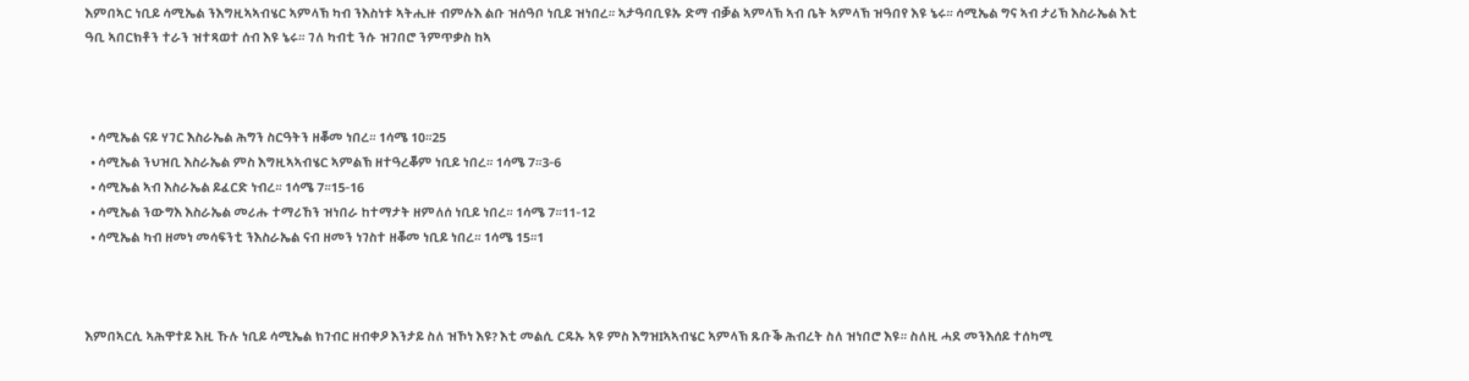እምበኣር ነቢይ ሳሚኤል ንእግዚኣኣብሄር ኣምላኽ ካብ ንእስነቱ ኣትሒዙ ብምሉእ ልቡ ዝሰዓቦ ነቢይ ዝነበረ። ኣታዓባቢዩኡ ድማ ብቓል ኣምላኽ ኣብ ቤት ኣምላኽ ዝዓበየ እዩ ኔሩ። ሳሚኤል ግና ኣብ ታሪኽ እስራኤል እቲ ዓቢ ኣበርክቶን ተራን ዝተጻወተ ሰብ እዩ ኔሩ። ገለ ካብቲ ንሱ ዝገበሮ ንምጥቃስ ከኣ



  • ሳሚኤል ናይ ሃገር እስራኤል ሕግን ስርዓትን ዘቖመ ነበረ። 1ሳሜ 10።25
  • ሳሚኤል ንህዝቢ እስራኤል ምስ እግዚኣኣብሄር ኣምልኽ ዘተዓረቖም ነቢይ ነበረ። 1ሳሜ 7።3-6
  • ሳሚኤል ኣብ እስራኤል ይፈርድ ነብረ። 1ሳሜ 7።15-16
  • ሳሚኤል ንውግእ እስራኤል መሪሑ ተማሪኸን ዝነበራ ከተማታት ዘምለሰ ነቢይ ነበረ። 1ሳሜ 7።11-12
  • ሳሚኤል ካብ ዘመነ መሳፍንቲ ንእስራኤል ናብ ዘመን ነገስተ ዘቖመ ነቢይ ነበረ። 1ሳሜ 15።1



እምበኣርሲ ኣሕዋተይ እዚ ኹሉ ነቢይ ሳሚኤል ክገብር ዘብቀዖ እንታይ ስለ ዝኾነ እዩ? እቲ መልሲ ርዱኡ ኣዩ ምስ እግዝIኣኣብሄር ኣምላኽ ጹቡቕ ሕብረት ስለ ዝነበሮ እዩ። ስለዚ ሓደ መንእሰይ ተሰካሚ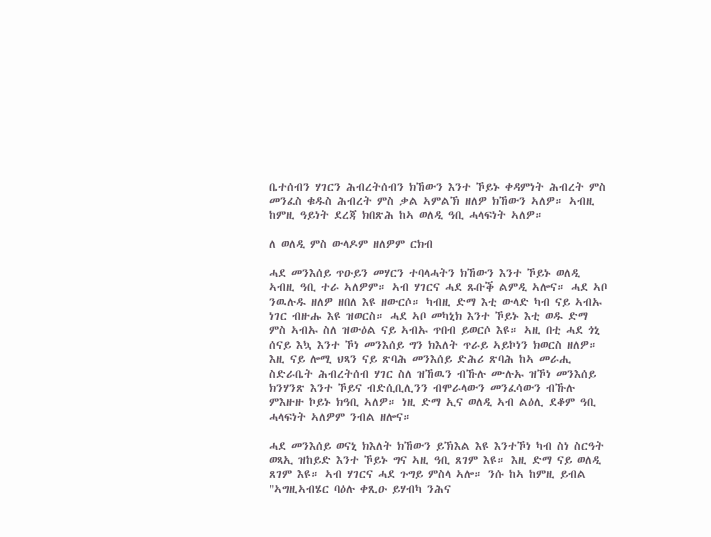ቤተሰብን ሃገርን ሕብረትሰብን ክኸውን እንተ ኾይኑ ቀዳምነት ሕብረት ምስ መንፈስ ቁዱስ ሕብረት ምስ ቃል ኣምልኽ ዘለዎ ክኸውን ኣለዎ። ኣብዚ ከምዚ ዓይነት ደረጃ ክበጽሕ ከኣ ወለዲ ዓቢ ሓላፍነት ኣለዎ።

ለ ወለዲ ምስ ውላዶም ዘለዎም ርክብ

ሓደ መንእሰይ ጥዑይን መሃርን ተባላሓትን ክኸውን እንተ ኾይኑ ወለዲ ኣብዚ ዓቢ ተራ ኣለዎም። ኣብ ሃገርና ሓደ ጹቡቕ ልምዲ ኣሎና። ሓደ ኣቦ ንዉሉዱ ዘለዎ ዘበለ እዩ ዘውርሶ። ካብዚ ድማ እቲ ውላድ ካብ ናይ ኣብኡ ነገር ብዙሑ እዩ ዝወርስ። ሓደ ኣቦ መካኒክ እንተ ኾይኑ እቲ ወዱ ድማ ምስ ኣብኡ ስለ ዝውዕል ናይ ኣብኡ ጥበብ ይወርሶ እዩ። ኣዚ በቲ ሓደ ጎኒ ሰናይ እኳ እንተ ኾነ መንእሰይ ግን ክእለት ጥራይ ኣይኮነን ክወርስ ዘለዎ። እዚ ናይ ሎሚ ህጻን ናይ ጽባሕ መንእሰይ ድሕሪ ጽባሕ ከኣ መራሒ ስድራቤት ሕብረትሰብ ሃገር ስለ ዝኸዉን ብኹሉ ሙሉኡ ዝኾነ መንእሰይ ክንሃንጽ እንተ ኾይና ብድሲቢሊንን ብሞራላውን መንፈሳውን ብኹሉ ምእዙዙ ኮይኑ ክዓቢ ኣለዎ። ነዚ ድማ ኢና ወለዲ ኣብ ልዕሊ ደቆም ዓቢ ሓላፍነት ኣለዎም ንብል ዘሎና።

ሓደ መንእሰይ ወናኒ ክእለት ክኸውን ይኽእል እዩ እንተኾነ ካብ ስነ ስርዓት ወጻኢ ዝከይድ እንተ ኾይኑ ግና ኣዚ ዓቢ ጸገም እዩ። እዚ ድማ ናይ ወለዲ ጸገም እዩ። ኣብ ሃገርና ሓደ ጉግይ ምስላ ኣሎ። ንሱ ከኣ ከምዚ ይብል "ኣግዚኣብሄር ባዕሉ ቀጺዑ ይሃብካ ንሕና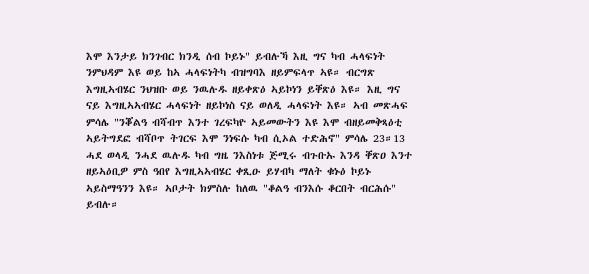እሞ እንታይ ክንገብር ክንዲ ሰብ ኮይኑ" ይብሉኻ እዚ ግና ካብ ሓላፍነት ንምህዳም እዩ ወይ ከኣ ሓላፍነትካ ብዝግባእ ዘይምፍላጥ ኣዩ። ብርግጽ እግዚኣብሄር ንህዝቡ ወይ ንዉሉዱ ዘይቀጽዕ ኣይኮነን ይቐጽዕ እዩ። እዚ ግና ናይ እግዚኣኣብሄር ሓላፍነት ዘይኮነስ ናይ ወለዲ ሓላፍነት እዩ። ኣብ መጽሓፍ ምሳሌ "ንቖልዓ ብሻብጥ እንተ ገረፍካዮ ኣይመውትን እዩ እሞ ብዘይመቅጻዕቲ ኣይትግደፎ ብሻቦጥ ትገርፍ እሞ ንነፍሱ ካብ ሲኦል ተድሕኖ" ምሳሌ 23።13 ሓደ ወላዲ ንሓደ ዉሉዱ ካብ ግዜ ንእስነቱ ጅሚሩ ብጉቡኡ እንዳ ቐጽዐ እንተ ዘይኣዕቢዎ ምስ ዓበየ እግዚኣኣብሄር ቀጺዑ ይሃብካ ማለት ቁኑዕ ኮይኑ ኣይስማዓንን እዩ። ኣቦታት ክምስሉ ከለዉ "ቆልዓ ብንእሱ ቆርበት ብርሕሱ" ይብሉ።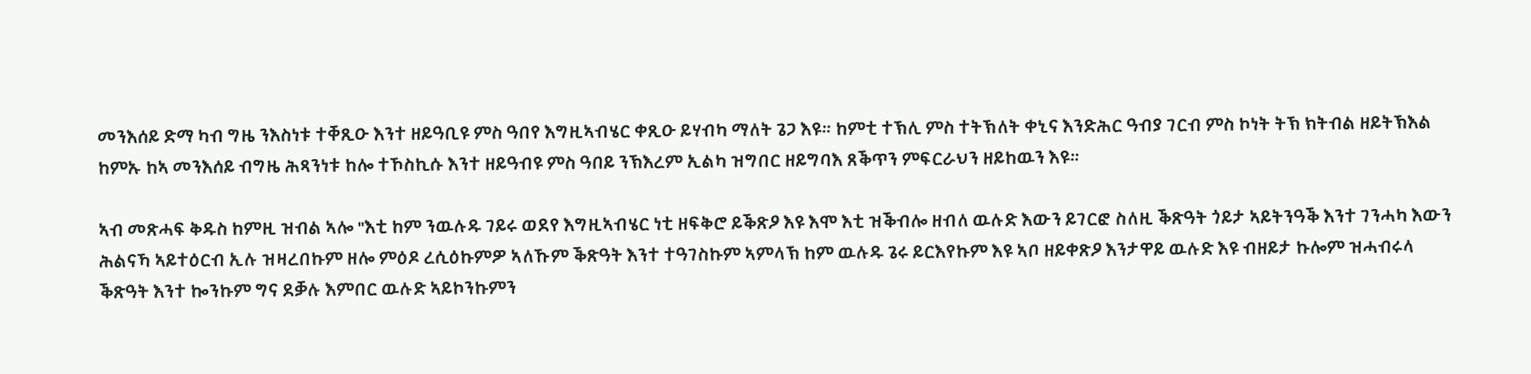መንእሰይ ድማ ካብ ግዜ ንእስነቱ ተቐጺዑ እንተ ዘይዓቢዩ ምስ ዓበየ እግዚኣብሄር ቀጺዑ ይሃብካ ማለት ጌጋ እዩ። ከምቲ ተኽሊ ምስ ተትኽለት ቀኒና እንድሕር ዓብያ ገርብ ምስ ኮነት ትኽ ክትብል ዘይትኽእል ከምኡ ከኣ መንእሰይ ብግዜ ሕጻንነቱ ከሎ ተኾስኪሱ እንተ ዘይዓብዩ ምስ ዓበይ ንኽእረም ኢልካ ዝግበር ዘይግባእ ጸቕጥን ምፍርራህን ዘይከዉን እዩ።

ኣብ መጽሓፍ ቅዱስ ከምዚ ዝብል ኣሎ "እቲ ከም ንዉሉዱ ገይሩ ወደየ እግዚኣብሄር ነቲ ዘፍቅሮ ይቕጽዖ እዩ እሞ እቲ ዝቕብሎ ዘብለ ዉሉድ እውን ይገርፎ ስለዚ ቕጽዓት ጎይታ ኣይትንዓቕ እንተ ገንሓካ እውን ሕልናኻ ኣይተዕርብ ኢሉ ዝዛረበኩም ዘሎ ምዕዶ ረሲዕኩምዎ ኣለኹም ቕጽዓት እንተ ተዓገስኩም ኣምላኽ ከም ዉሉዱ ጌሩ ይርእየኩም እዩ ኣቦ ዘይቀጽዖ እንታዋይ ዉሉድ እዩ ብዘይታ ኩሎም ዝሓብሩላ ቕጽዓት እንተ ኰንኩም ግና ደቓሉ እምበር ዉሉድ ኣይኮንኩምን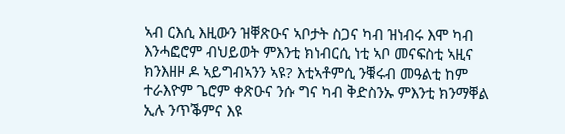ኣብ ርእሲ እዚውን ዝቐጽዑና ኣቦታት ስጋና ካብ ዝነብሩ እሞ ካብ እንሓፎሮም ብህይወት ምእንቲ ክነብርሲ ነቲ ኣቦ መናፍስቲ ኣዚና ክንእዘዞ ዶ ኣይግብኣንን ኣዩ? እቲኣቶምሲ ንቑሩብ መዓልቲ ከም ተራእዮም ጌሮም ቀጽዑና ንሱ ግና ካብ ቅድስንኡ ምእንቲ ክንማቐል ኢሉ ንጥቕምና እዩ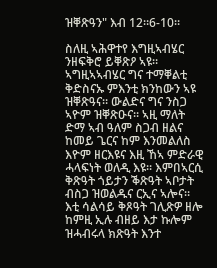ዝቐጽዓን" እብ 12።6-10።

ስለዚ ኣሕዋተየ እግዚኣብሄር ንዘፍቅሮ ይቐጽዖ ኣዩ። ኣግዚኣኣብሄር ግና ተማቐልቲ ቅድስናኡ ምእንቲ ክንከውን ኣዩ ዝቐጽዓና። ውልድና ግና ንስጋ ኣዮም ዝቐጽዑና። ኣዚ ማለት ድማ ኣብ ዓለም ስጋብ ዘልና ከመይ ጌርና ከም እንመልለስ እዮም ዘርእዩና እዚ ኸኣ ምድራዊ ሓላፍነት ወለዲ እዩ። እምበኣርሲ ቅጽዓት ጎይታን ቕጽዓት ኣቦታት ብስጋ ዝወልዱና ርኢና ኣሎና። እቲ ሳልሳይ ቅጾዓት ገሊጽዎ ዘሎ ከምዚ ኢሉ ብዘይ እታ ኩሎም ዝሓብሩላ ክጽዓት እንተ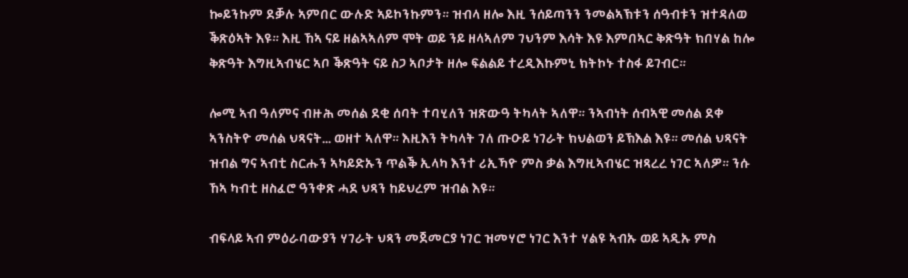ኰይንኩም ደቓሉ ኣምበር ውሉድ ኣይኮንኩምን። ዝብላ ዘሎ እዚ ንሰይጣንን ንመልኣኽቱን ሰዓብቱን ዝተዳለወ ቕጽዕኣት እዩ። እዚ ኸኣ ናይ ዘልኣኣለም ሞት ወይ ንይ ዘላኣለም ገህንም እሳት እዩ እምበኣር ቅጽዓት ክበሃል ከሎ ቅጽዓት እግዚኣብሄር ኣቦ ቕጽዓት ናይ ስጋ ኣቦታት ዘሎ ፍልልይ ተረዲእኩምኒ ክትኮኑ ተስፋ ይገብር።

ሎሚ ኣብ ዓለምና ብዙሕ መሰል ደቂ ሰባት ተባሂለን ዝጽውዓ ትካላት ኣለዋ። ንኣብነት ሰብኣዊ መሰል ደቀ ኣንስትዮ መሰል ህጻናት... ወዘተ ኣለዋ። እዚእን ትካላት ገለ ጡዑይ ነገራት ክህልወን ይኽእል እዩ። መሰል ህጻናት ዝብል ግና ኣብቲ ስርሑን ኣካይድኡን ጥልቕ ኢላካ እንተ ሪኢኻዮ ምስ ቃል እግዚኣብሄር ዝጻረረ ነገር ኣለዎ። ንሱ ኸኣ ካብቲ ዘስፈሮ ዓንቀጽ ሓደ ህጻን ከይህረም ዝብል እዩ።

ብፍላይ ኣብ ምዕራባውያን ሃገራት ህጻን መጀመርያ ነገር ዝመሃሮ ነገር እንተ ሃልዩ ኣብኡ ወይ ኣዲኡ ምስ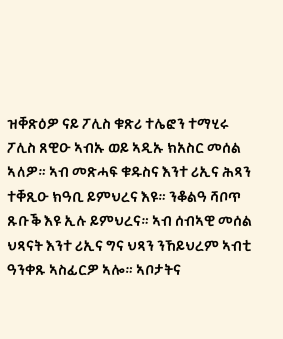ዝቐጽዕዎ ናይ ፖሊስ ቁጽሪ ተሌፎን ተማሂሩ ፖሊስ ጸዊዑ ኣብኡ ወይ ኣዲኡ ክአስር መሰል ኣለዎ። ኣብ መጽሓፍ ቁዱስና እንተ ሪኢና ሕጻን ተቐጺዑ ክዓቢ ይምህረና እዩ። ንቆልዓ ሻቦጥ ጹቡቕ እዩ ኢሉ ይምህረና። ኣብ ሰብኣዊ መሰል ህጻናት እንተ ሪኢና ግና ህጻን ንኸይህረም ኣብቲ ዓንቀጹ ኣስፊርዎ ኣሎ። ኣቦታትና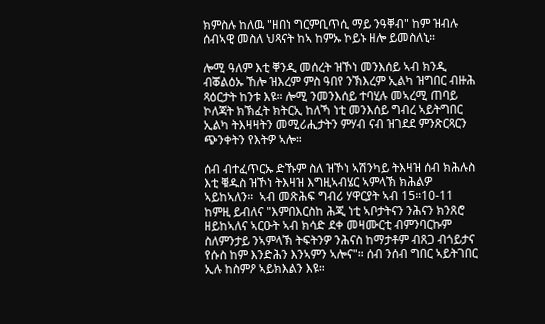ክምስሉ ከለዉ "ዘበነ ግርምቢጥሲ ማይ ንዓቐብ" ከም ዝብሉ ሰብኣዊ መስለ ህጻናት ከኣ ከምኡ ኮይኑ ዘሎ ይመስለኒ።

ሎሚ ዓለም እቲ ቐንዲ መሰረት ዝኾነ መንእሰይ ኣብ ክንዲ ብቖልዕኡ ኸሎ ዝእረም ምስ ዓበየ ንኽእረም ኢልካ ዝግበር ብዙሕ ጻዕርታት ከንቱ እዩ። ሎሚ ንመንእሰይ ተባሂሉ መኣረሚ ጠባይ ኮለጃት ክኽፈት ክትርኢ ከለኻ ነቲ መንእሰይ ግብረ ኣይትግበር ኢልካ ትእዛዛትን መሚሪሒታትን ምሃብ ናብ ዝገደደ ምንጽርጻርን ጭንቀትን የእትዎ ኣሎ።

ሰብ ብተፈጥርኡ ድኹም ስለ ዝኾነ ኣሽንካይ ትእዛዝ ሰብ ክሕሉስ እቲ ቑዱስ ዝኾነ ትእዛዝ እግዚኣብሄር ኣምላኽ ክሕልዎ ኣይከኣለን።  ኣብ መጽሕፍ ግብሪ ሃዋርያት ኣብ 15።10-11 ከምዚ ይብለና "እምበእርስከ ሕጂ ነቲ ኣቦታትናን ንሕናን ክንጸሮ ዘይከኣለና ኣርዑት ኣብ ክሳድ ደቀ መዛሙርቲ ብምንባርኩም ስለምንታይ ንኣምላኽ ትፍትንዎ ንሕናስ ከማታቶም ብጸጋ ብጎይታና የሱስ ከም እንድሕን እንኣምን ኣሎና"። ሰብ ንሰብ ግበር ኣይትገበር ኢሉ ከስምዖ ኣይክእልን እዩ።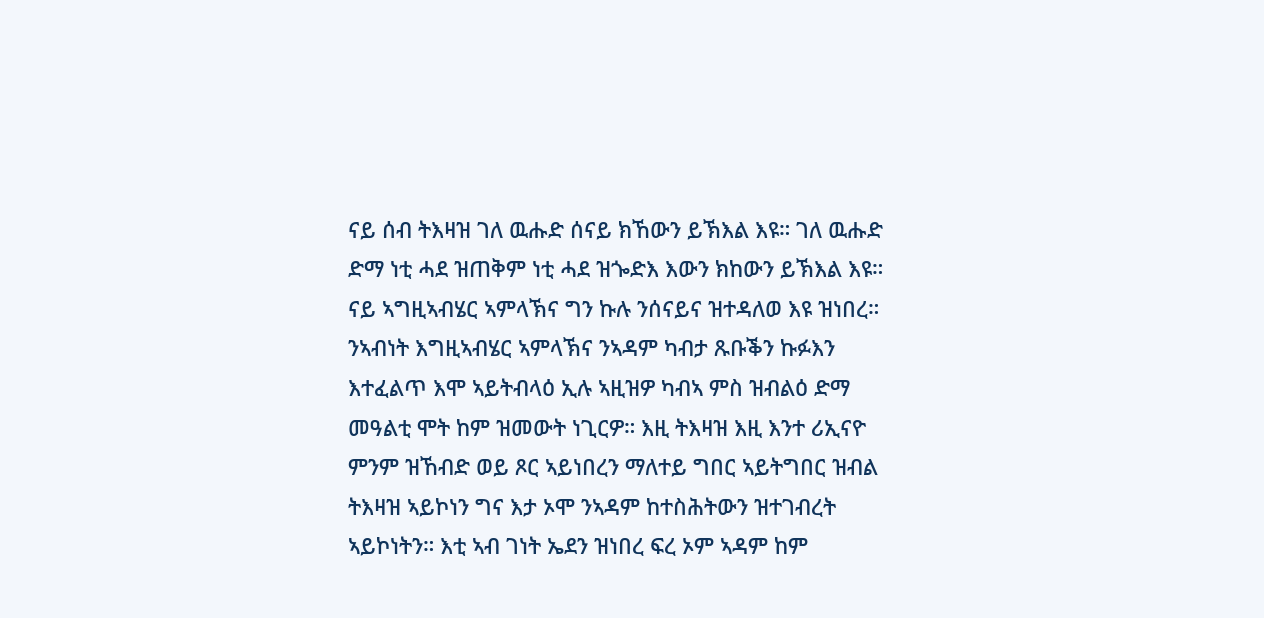ናይ ሰብ ትእዛዝ ገለ ዉሑድ ሰናይ ክኸውን ይኽእል እዩ። ገለ ዉሑድ ድማ ነቲ ሓደ ዝጠቅም ነቲ ሓደ ዝጐድእ እውን ክከውን ይኽእል እዩ። ናይ ኣግዚኣብሄር ኣምላኽና ግን ኩሉ ንሰናይና ዝተዳለወ እዩ ዝነበረ። ንኣብነት እግዚኣብሄር ኣምላኽና ንኣዳም ካብታ ጹቡቕን ኩፉእን እተፈልጥ እሞ ኣይትብላዕ ኢሉ ኣዚዝዎ ካብኣ ምስ ዝብልዕ ድማ መዓልቲ ሞት ከም ዝመውት ነጊርዎ። እዚ ትእዛዝ እዚ እንተ ሪኢናዮ ምንም ዝኸብድ ወይ ጾር ኣይነበረን ማለተይ ግበር ኣይትግበር ዝብል ትእዛዝ ኣይኮነን ግና እታ ኦሞ ንኣዳም ከተስሕትውን ዝተገብረት ኣይኮነትን። እቲ ኣብ ገነት ኤደን ዝነበረ ፍረ ኦም ኣዳም ከም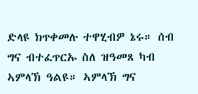ድላዩ ክጥቀመሉ ተዋሂብዎ ኔሩ። ሰብ ግና ብተፈጥርኡ ስለ ዝዓመጸ ካብ ኣምላኽ ዓልዩ። ኣምላኽ ግና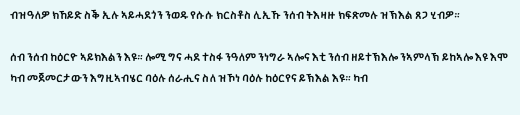ብዝዓለዎ ክኸይድ ስቕ ኢሉ ኣይሓደጎን ንወዱ የሱሱ ክርስቶስ ሊኢኹ ንሰብ ትእዛዙ ክፍጽመሉ ዝኽእል ጸጋ ሂብዎ።

ሰብ ንሰብ ከዕርዮ ኣይክእልን እዩ። ሎሚ ግና ሓደ ተስፋ ንዓለም ንነግራ ኣሎና እቲ ንሰብ ዘይተኽእሎ ንኣምላኽ ይከኣሎ እዩ እሞ ካብ መጀመርታውን እግዚኣብሄር ባዕሉ ሰራሒና ስለ ዝኾነ ባዕሉ ከዕርየና ይኽእል እዩ። ካብ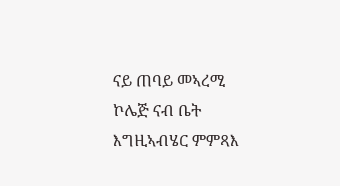ናይ ጠባይ መኣረሚ ኮሌጅ ናብ ቤት እግዚኣብሄር ምምጻእ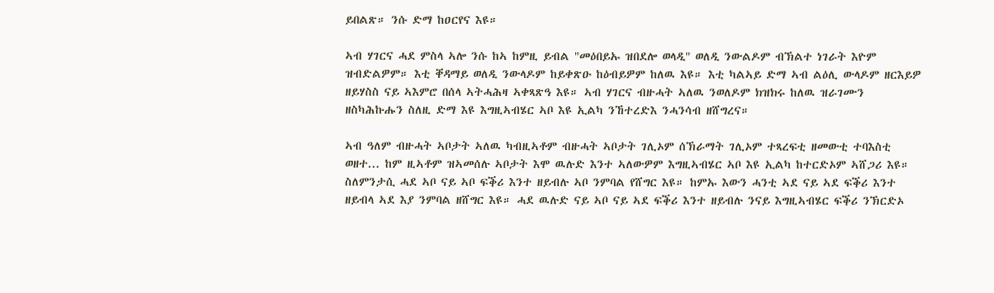ይበልጽ። ንሱ ድማ ከዐርየና እዩ።

ኣብ ሃገርና ሓደ ምስላ ኣሎ ንሱ ከኣ ከምዚ ይብል "መዕበይኡ ዝበደሎ ወላዲ" ወለዲ ንውልዶም ብኽልተ ነገራት እዮም ዝብድልዎም። እቲ ቐዳማይ ወለዲ ንውላዶም ከይቀጽዑ ከዕብይዎም ከለዉ እዩ። እቲ ካልኣይ ድማ ኣብ ልዕሊ ውላዶም ዘርእይዎ ዘይሃስስ ናይ ኣእምሮ በሰላ ኣትሓሕዛ ኣቀጻጽዓ እዩ። ኣብ ሃገርና ብዙሓት ኣለዉ ንወለዶም ክዝክሩ ከለዉ ዝራገሙን ዘስካሕኩሑን ስለዚ ድማ እዩ እግዚኣብሄር ኣቦ እዩ ኢልካ ንኸተረድእ ንሓንሳብ ዘሸግረና።

ኣብ ዓለም ብዙሓት ኣቦታት ኣለዉ ካብዚኣቶም ብዙሓት ኣቦታት ገሊኦም ሰኽራማት ገሊኦም ተጻረፍቲ ዘመውቲ ተባእስቲ ወዘተ... ከም ዚኣቶም ዝኣመሰሉ ኣቦታት እሞ ዉሉድ እንተ ኣለውዎም እግዚኣብሄር ኣቦ እዩ ኢልካ ከተርድኦም ኣሸጋሪ እዩ። ስለምንታሲ ሓደ ኣቦ ናይ ኣቦ ፍቕሪ እንተ ዘይብሉ ኣቦ ንምባል የሸግር እዩ። ከምኡ እውን ሓንቲ ኣደ ናይ ኣደ ፍቕሪ እንተ ዘይብላ ኣደ እያ ንምባል ዘሸግር እዩ። ሓደ ዉሉድ ናይ ኣቦ ናይ ኣደ ፍቕሪ እንተ ዘይብሉ ንናይ እግዚኣብሄር ፍቕሪ ንኽርድኦ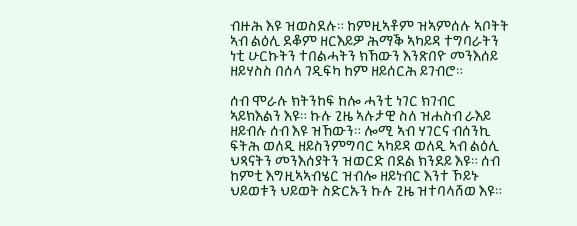ብዙሕ እዩ ዝወስደሉ። ከምዚኣቶም ዝኣምሰሉ ኣቦትት ኣብ ልዕሊ ደቆም ዘርእይዎ ሕማቕ ኣካይዳ ተግባራትን ነቲ ሁርኩትን ተበልሓትን ክኸውን እንጽበዮ መንእሰይ ዘይሃስስ በሰላ ገዲፍካ ከም ዘይሰርሕ ይገብሮ።

ሰብ ሞራሉ ክትንከፍ ከሎ ሓንቲ ነገር ክገብር ኣይክእልን እዩ። ኩሉ ጊዜ ኣሉታዊ ስለ ዝሐስብ ራእይ ዘይብሉ ሰብ እዩ ዝኸውን። ሎሚ ኣብ ሃገርና ብሰንኪ ፍትሕ ወለዲ ዘይስንምግባር ኣካይዳ ወለዲ ኣብ ልዕሊ ህጻናትን መንእሰያትን ዝወርድ በደል ክንደይ እዩ። ሰብ ከምቲ እግዚኣኣብሄር ዝብሎ ዘይነብር እንተ ኾይኑ ህይወቱን ህይወት ስድርኡን ኩሉ ጊዜ ዝተባላሸወ እዩ።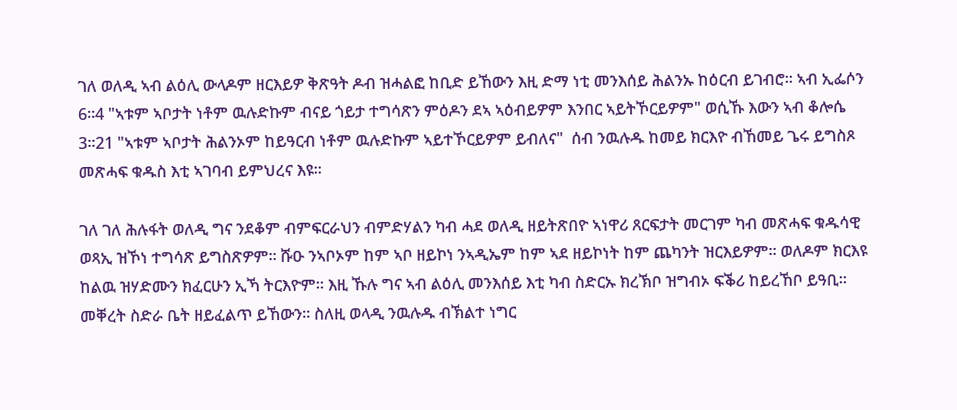ገለ ወለዲ ኣብ ልዕሊ ውላዶም ዘርእይዎ ቅጽዓት ዶብ ዝሓልፎ ከቢድ ይኸውን እዚ ድማ ነቲ መንእሰይ ሕልንኡ ከዕርብ ይገብሮ። ኣብ ኢፌሶን 6።4 "ኣቱም ኣቦታት ነቶም ዉሉድኩም ብናይ ጎይታ ተግሳጽን ምዕዶን ደኣ ኣዕብይዎም እንበር ኣይትኾርይዎም" ወሲኹ እውን ኣብ ቆሎሴ 3።21 "ኣቱም ኣቦታት ሕልንኦም ከይዓርብ ነቶም ዉሉድኩም ኣይተኾርይዎም ይብለና"  ሰብ ንዉሉዱ ከመይ ክርእዮ ብኸመይ ጌሩ ይግስጾ መጽሓፍ ቁዱስ እቲ ኣገባብ ይምህረና እዩ።

ገለ ገለ ሕሉፋት ወለዲ ግና ንደቆም ብምፍርራህን ብምድሃልን ካብ ሓደ ወለዲ ዘይትጽበዮ ኣነዋሪ ጸርፍታት መርገም ካብ መጽሓፍ ቁዱሳዊ ወጻኢ ዝኾነ ተግሳጽ ይግስጽዎም። ሹዑ ንኣቦኦም ከም ኣቦ ዘይኮነ ንኣዲኤም ከም ኣደ ዘይኮነት ከም ጨካንት ዝርእይዎም። ወለዶም ክርእዩ ከልዉ ዝሃድሙን ክፈርሁን ኢኻ ትርእዮም። እዚ ኹሉ ግና ኣብ ልዕሊ መንእሰይ እቲ ካብ ስድርኡ ክረኽቦ ዝግብኦ ፍቕሪ ከይረኸቦ ይዓቢ። መቐረት ስድራ ቤት ዘይፈልጥ ይኸውን። ስለዚ ወላዲ ንዉሉዱ ብኽልተ ነግር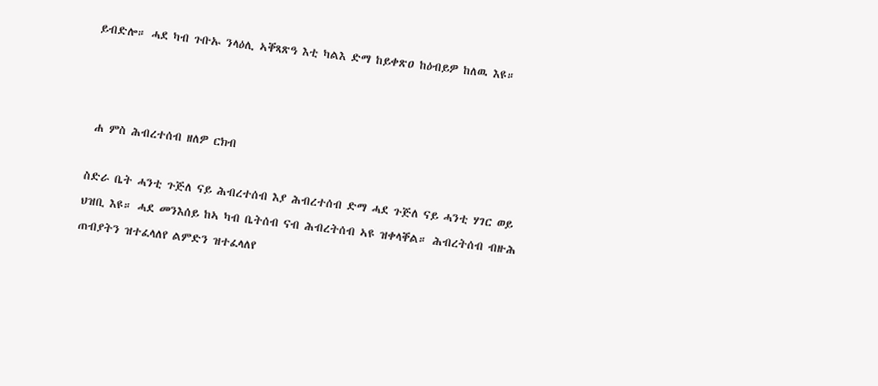ይብድሎ። ሓደ ካብ ጉቡኡ ንላዕሊ ኣቐጻጽዓ እቲ ካልእ ድማ ከይቀጽዐ ከዕብይዎ ከለዉ እዩ።



 ሐ ምስ ሕብረተሰብ ዘለዎ ርክብ

ስድራ ቤት ሓንቲ ጉጅለ ናይ ሕብረተሰብ እያ ሕብረተሰብ ድማ ሓደ ጉጅለ ናይ ሓንቲ ሃገር ወይ ህዝቢ እዩ። ሓደ መንእሰይ ከኣ ካብ ቤትሰብ ናብ ሕብረትሰብ ኣዩ ዝቀላቐል። ሕብረትሰብ ብዙሕ ጠብያትን ዝተፈላለየ ልምድን ዝተፈላለየ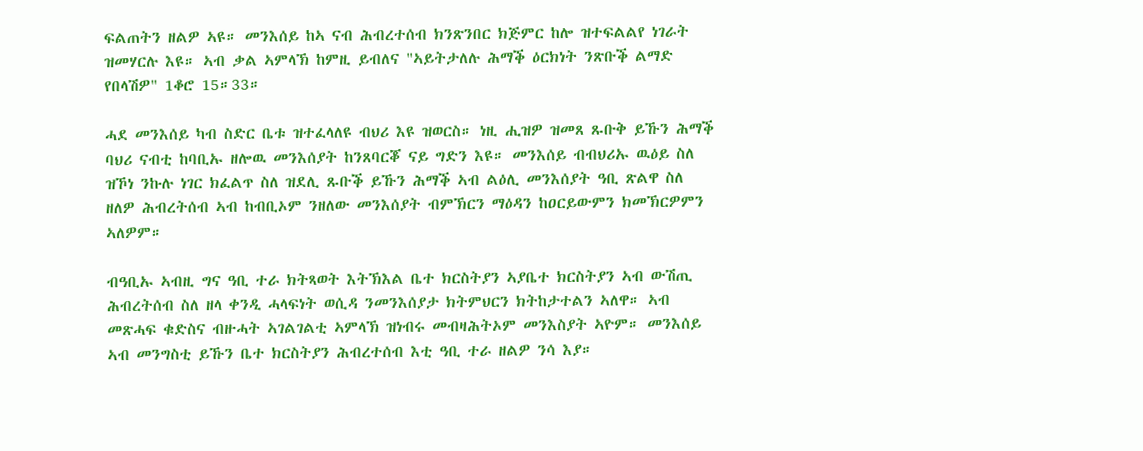ፍልጠትን ዘልዎ ኣዩ። መንእሰይ ከኣ ናብ ሕብረተሰብ ክንጽንበር ክጅምር ከሎ ዝተፍልልየ ነገራት ዝመሃርሉ እዩ። ኣብ ቃል ኣምላኽ ከምዚ ይብለና "ኣይትታለሉ ሕማቕ ዕርክነት ንጽቡቕ ልማድ የበላሽዎ" 1ቆሮ 15።33።

ሓደ መንእሰይ ካብ ስድር ቤቱ ዝተፈላለዩ ብህሪ እዩ ዝወርስ። ነዚ ሒዝዎ ዝመጸ ጹቡቅ ይኹን ሕማቕ ባህሪ ናብቲ ከባቢኡ ዘሎዉ መንእሰያት ከንጸባርቖ ናይ ግድን እዩ። መንእሰይ ብብህሪኡ ዉዕይ ስለ ዝኾነ ንኩሉ ነገር ክፈልጥ ስለ ዝደሊ ጹቡቕ ይኹን ሕማቕ ኣብ ልዕሊ መንእሰያት ዓቢ ጽልዋ ስለ ዘለዎ ሕብረትሰብ ኣብ ከብቢኦም ንዘለው መንእሰያት ብምኽርን ማዕዳን ከዐርይውምን ክመኽርዎምን ኣለዎም።

ብዓቢኡ ኣብዚ ግና ዓቢ ተራ ክትጻወት እትኽእል ቤተ ክርስትያን ኣያቤተ ክርስትያን ኣብ ውሽጢ ሕብረትሰብ ስለ ዘላ ቀንዲ ሓላፍነት ወሲዳ ንመንእሰያታ ክትምህርን ክትከታተልን ኣለዋ። ኣብ መጽሓፍ ቁድስና ብዙሓት ኣገልገልቲ ኣምላኽ ዝነብሩ መብዛሕትኦም መንእስያት ኣዮም። መንእሰይ ኣብ መንግስቲ ይኹን ቤተ ክርስትያን ሕብረተሰብ እቲ ዓቢ ተራ ዘልዎ ንሳ እያ።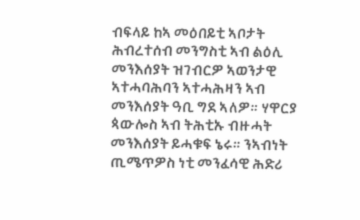ብፍላይ ከኣ መዕበይቲ ኣቦታት ሕብረተሰብ መንግስቲ ኣብ ልዕሊ መንእሰያት ዝገብርዎ ኣወንታዊ ኣተሓባሕባን ኣተሓሕዛን ኣብ መንእሰያት ዓቢ ግደ ኣለዎ። ሃዋርያ ጳውሎስ ኣብ ትሕቲኡ ብዙሓት መንእሰያት ይሓቁፍ ኔሩ። ንኣብነት ጢሜጥዎስ ነቲ መንፈሳዊ ሕድሪ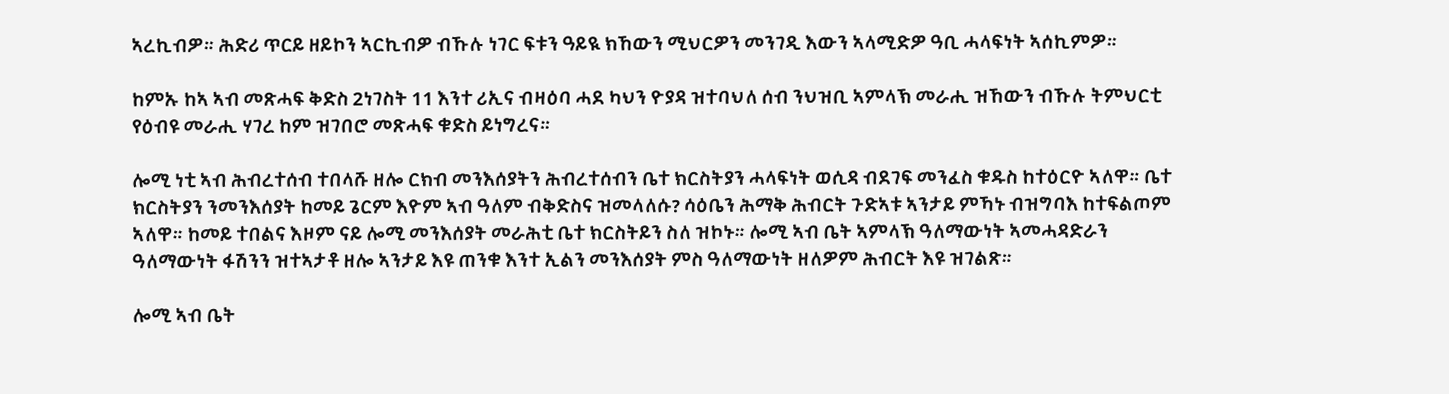ኣረኪብዎ። ሕድሪ ጥርይ ዘይኮን ኣርኪብዎ ብኹሉ ነገር ፍቱን ዓይዪ ክኸውን ሚህርዎን መንገዲ እውን ኣላሚድዎ ዓቢ ሓላፍነት ኣሰኪምዎ።

ከምኡ ከኣ ኣብ መጽሓፍ ቅድስ 2ነገስት 11 እንተ ሪኢና ብዛዕባ ሓደ ካህን ዮያዳ ዝተባህለ ሰብ ንህዝቢ ኣምላኽ መራሒ ዝኸውን ብኹሉ ትምህርቲ የዕብዩ መራሒ ሃገረ ከም ዝገበሮ መጽሓፍ ቁድስ ይነግረና።

ሎሚ ነቲ ኣብ ሕብረተሰብ ተበላሹ ዘሎ ርክብ መንእሰያትን ሕብረተሰብን ቤተ ክርስትያን ሓላፍነት ወሲዳ ብደገፍ መንፈስ ቁዱስ ከተዕርዮ ኣለዋ። ቤተ ክርስትያን ንመንእሰያት ከመይ ጌርም እዮም ኣብ ዓለም ብቅድስና ዝመላለሱ? ሳዕቤን ሕማቅ ሕብርት ጉድኣቱ ኣንታይ ምኻኑ ብዝግባእ ከተፍልጦም ኣለዋ። ከመይ ተበልና እዞም ናይ ሎሚ መንእሰያት መራሕቲ ቤተ ክርስትይን ስለ ዝኮኑ። ሎሚ ኣብ ቤት ኣምላኽ ዓለማውነት ኣመሓዳድራን ዓለማውነት ፋሽንን ዝተኣታቶ ዘሎ ኣንታይ እዩ ጠንቁ እንተ ኢልን መንእሰያት ምስ ዓለማውነት ዘለዎም ሕብርት እዩ ዝገልጽ።

ሎሚ ኣብ ቤት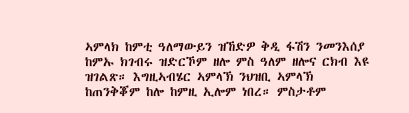ኣምላክ ከምቲ ዓለማውይን ዝኸድዎ ቅዲ ፋሽን ንመንእሰያ ከምኡ ክገብሩ ዝድርኾም ዘሎ ምስ ዓለም ዘሎና ርክብ እዩ ዝገልጽ። እግዚኣብሄር ኣምላኽ ንህዝቢ ኣምላኽ ከጠንቅቖም ከሎ ከምዚ ኢሎም ነበረ። ምስታቶም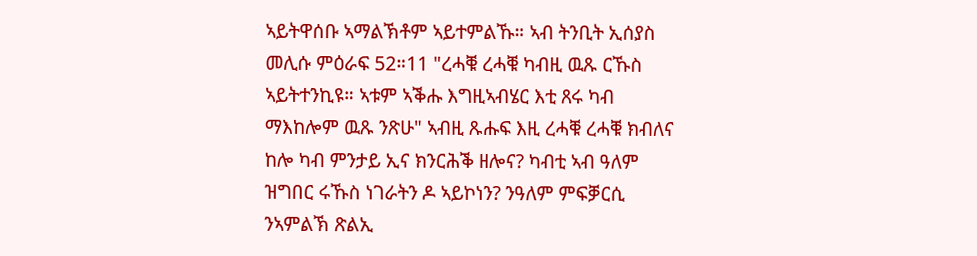ኣይትዋሰቡ ኣማልኽቶም ኣይተምልኹ። ኣብ ትንቢት ኢሰያስ መሊሱ ምዕራፍ 52።11 "ረሓቑ ረሓቑ ካብዚ ዉጹ ርኹስ ኣይትተንኪዩ። ኣቱም ኣቕሑ እግዚኣብሄር እቲ ጸሩ ካብ ማእከሎም ዉጹ ንጽሁ" ኣብዚ ጹሑፍ እዚ ረሓቑ ረሓቑ ክብለና ከሎ ካብ ምንታይ ኢና ክንርሕቕ ዘሎና? ካብቲ ኣብ ዓለም ዝግበር ሩኹስ ነገራትን ዶ ኣይኮነን? ንዓለም ምፍቓርሲ ንኣምልኽ ጽልኢ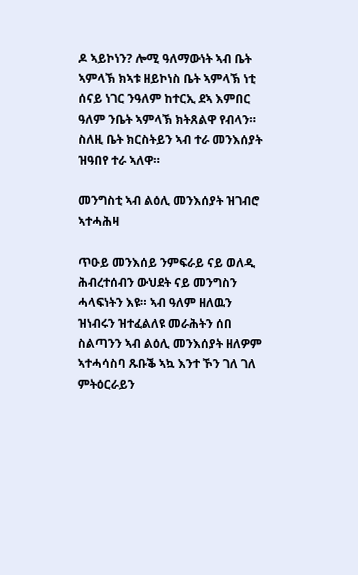ዶ ኣይኮነን? ሎሚ ዓለማውነት ኣብ ቤት ኣምላኽ ክኣቱ ዘይኮነስ ቤት ኣምላኽ ነቲ ሰናይ ነገር ንዓለም ከተርኢ ደኣ እምበር ዓለም ንቤት ኣምላኽ ክትጸልዋ የብላን። ስለዚ ቤት ክርስትይን ኣብ ተራ መንእሰያት ዝዓበየ ተራ ኣለዋ።

መንግስቲ ኣብ ልዕሊ መንእሰያት ዝገብሮ ኣተሓሕዛ

ጥዑይ መንእሰይ ንምፍራይ ናይ ወለዲ ሕብረተሰብን ውህደት ናይ መንግስን ሓላፍነትን እዩ። ኣብ ዓለም ዘለዉን ዝነብሩን ዝተፈልለዩ መራሕትን ሰበ ስልጣንን ኣብ ልዕሊ መንእሰያት ዘለዎም ኣተሓሳስባ ጹቡቕ ኣኳ እንተ ኾን ገለ ገለ ምትዕርራይን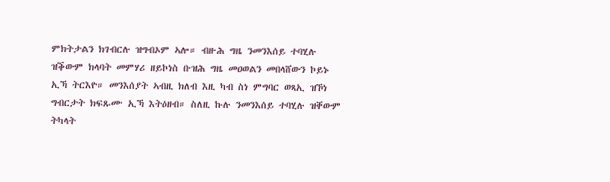ምክትታልን ክገብርሉ ዝግብኦም ኣሎ። ብዙሕ ግዜ ንመንእሰይ ተባሂሉ ዝቕውም ክላባት መምሃሪ ዘይኮነስ ቡዝሕ ግዜ መዐወልን መበላሸውን ኮይኑ ኢኻ ትርእዮ። መንእሰያት ኣብዚ ክለብ እዚ ካብ ስነ ምግባር ወጻኢ ዝኾነ ግብርታት ክፍጹሙ ኢኻ እትዕዘብ። ስለዚ ኩሉ ንመንእሰይ ተባሂሉ ዝቐውም ትካላት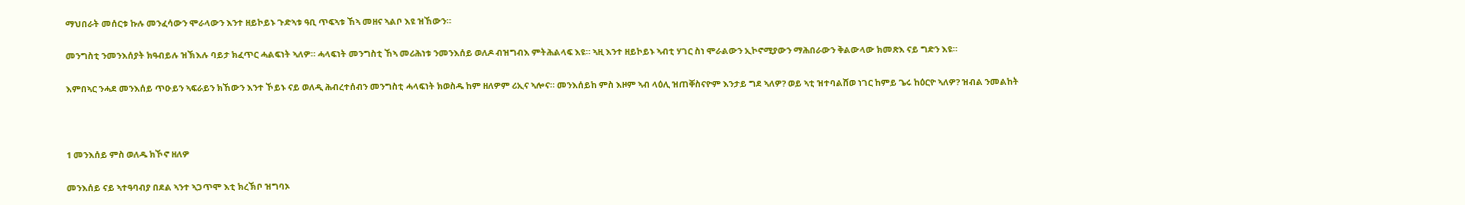ማህበራት መሰርቱ ኩሉ መንፈሳውን ሞራላውን እንተ ዘይኮይኑ ጉድኣቱ ዓቢ ጥፍኣቱ ኸኣ መዘና ኣልቦ እዩ ዝኸውን።

መንግስቲ ንመንእሰያት ክዓብይሉ ዝኽእሉ ባይታ ክፈጥር ሓልፍነት ኣለዎ። ሓላፍነት መንግስቲ ኸኣ መሪሕነቱ ንመንእሰይ ወለዶ ብዝግብእ ምትሕልላፍ እዩ። ኣዚ እንተ ዘይኮይኑ ኣብቲ ሃገር ስነ ሞራልውን ኢኮኖሚያውን ማሕበራውን ቅልውላው ክመጽእ ናይ ግድን እዩ።

እምበኣር ንሓደ መንእሰይ ጥዑይን ኣፍራይን ክኸውን እንተ ኾይኑ ናይ ወለዲ ሕብረተሰብን መንግስቲ ሓላፍነት ክወስዱ ከም ዘለዎም ሪኢና ኣሎና። መንእሰይከ ምስ እዞም ኣብ ላዕሊ ዝጠቐስናዮም እንታይ ግደ ኣለዎ? ወይ ኣቲ ዝተባልሸወ ነገር ከምይ ጌሩ ከዕርዮ ኣለዎ? ዝብል ንመልከት



1 መንእሰይ ምስ ወለዱ ክኾኖ ዘለዎ

መንእሰይ ናይ ኣተዓባብያ በደል ኣንተ ኣጋጥሞ እቲ ክረኽቦ ዝግባኦ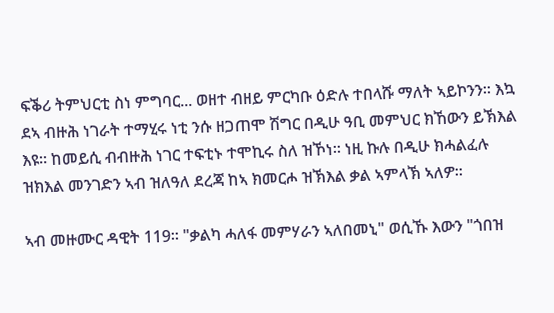ፍቕሪ ትምህርቲ ስነ ምግባር... ወዘተ ብዘይ ምርካቡ ዕድሉ ተበላሹ ማለት ኣይኮንን። እኳ ደኣ ብዙሕ ነገራት ተማሂሩ ነቲ ንሱ ዘጋጠሞ ሽግር በዲሁ ዓቢ መምህር ክኸውን ይኽእል እዩ። ከመይሲ ብብዙሕ ነገር ተፍቲኑ ተሞኪሩ ስለ ዝኾነ። ነዚ ኩሉ በዲሁ ክሓልፈሉ ዝክእል መንገድን ኣብ ዝለዓለ ደረጃ ከኣ ክመርሖ ዝኽእል ቃል ኣምላኽ ኣለዎ።

ኣብ መዙሙር ዳዊት 119። "ቃልካ ሓለፋ መምሃራን ኣለበመኒ" ወሲኹ እውን "ጎበዝ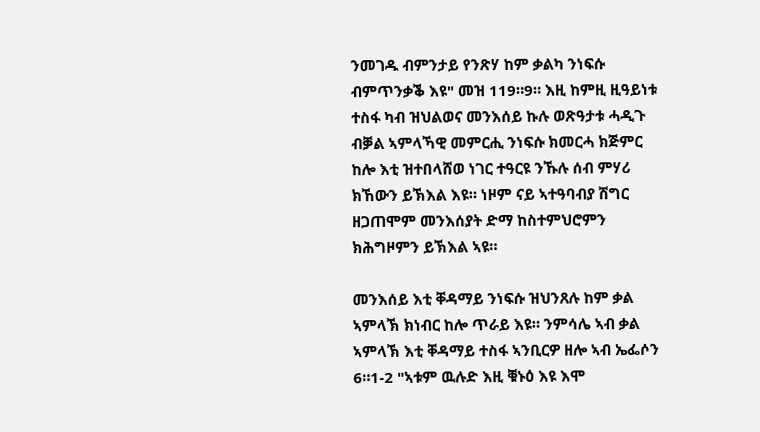ንመገዱ ብምንታይ የንጽሃ ከም ቃልካ ንነፍሱ ብምጥንቃቕ እዩ" መዝ 119።9። እዚ ከምዚ ዚዓይነቱ ተስፋ ካብ ዝህልወና መንእሰይ ኩሉ ወጽዓታቱ ሓዲጉ ብቓል ኣምላኻዊ መምርሒ ንነፍሱ ክመርሓ ክጅምር ከሎ እቲ ዝተበላሸወ ነገር ተዓርዩ ንኹሉ ሰብ ምሃሪ ክኸውን ይኽእል እዩ። ነዞም ናይ ኣተዓባብያ ሽግር ዘጋጠሞም መንእሰያት ድማ ከስተምህሮምን ክሕግዞምን ይኽእል ኣዩ።

መንእሰይ እቲ ቐዳማይ ንነፍሱ ዝህንጸሉ ከም ቃል ኣምላኽ ክነብር ከሎ ጥራይ እዩ። ንምሳሌ ኣብ ቃል ኣምላኽ እቲ ቐዳማይ ተስፋ ኣንቢርዎ ዘሎ ኣብ ኤፌሶን 6።1-2 "ኣቱም ዉሉድ እዚ ቑኑዕ እዩ እሞ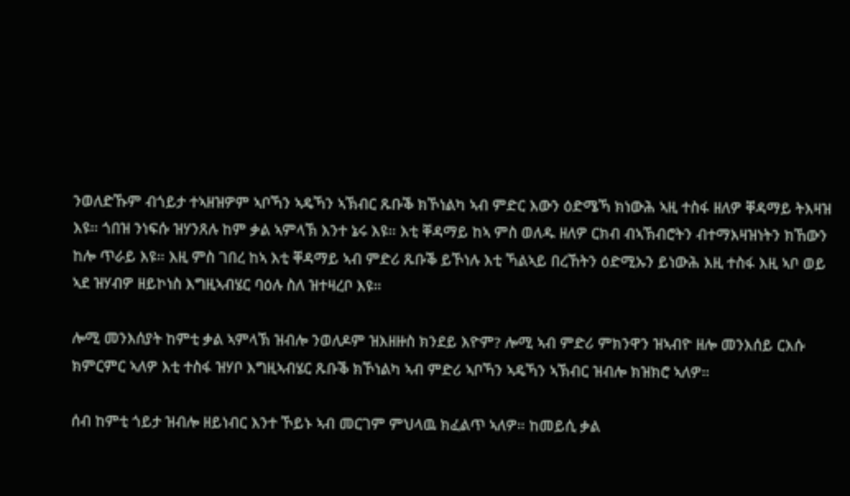ንወለድኹም ብጎይታ ተኣዘዝዎም ኣቦኻን ኣዴኻን ኣኽብር ጹቡቕ ክኾነልካ ኣብ ምድር እውን ዕድሜኻ ክነውሕ ኣዚ ተስፋ ዘለዎ ቐዳማይ ትእዛዝ እዩ። ጎበዝ ንነፍሱ ዝሃንጸሉ ከም ቃል ኣምላኽ እንተ ኔሩ እዩ። እቲ ቐዳማይ ከኣ ምስ ወለዱ ዘለዎ ርክብ ብኣኽብሮትን ብተማእዛዝነትን ክኸውን ከሎ ጥራይ እዩ። እዚ ምስ ገበረ ከኣ እቲ ቐዳማይ ኣብ ምድሪ ጹቡቕ ይኾነሉ እቲ ኻልኣይ በረኸትን ዕድሚኡን ይነውሕ እዚ ተስፋ እዚ ኣቦ ወይ ኣደ ዝሃብዎ ዘይኮነስ እግዚኣብሄር ባዕሉ ስለ ዝተዛረቦ እዩ።

ሎሚ መንእሰያት ከምቲ ቃል ኣምላኽ ዝብሎ ንወለዶም ዝእዘዙስ ክንደይ እዮም? ሎሚ ኣብ ምድሪ ምክንዋን ዝኣብዮ ዘሎ መንእሰይ ርእሱ ክምርምር ኣለዎ እቲ ተስፋ ዝሃቦ እግዚኣብሄር ጹቡቕ ክኾነልካ ኣብ ምድሪ ኣቦኻን ኣዴኻን ኣኽብር ዝብሎ ክዝክሮ ኣለዎ።

ሰብ ከምቲ ጎይታ ዝብሎ ዘይነብር እንተ ኾይኑ ኣብ መርገም ምህላዉ ክፈልጥ ኣለዎ። ከመይሲ ቃል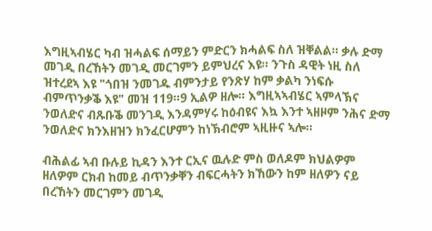እግዚኣብሄር ካብ ዝሓልፍ ሰማይን ምድርን ክሓልፍ ስለ ዝቐልል። ቃሉ ድማ መገዲ በረኸትን መገዲ መርገምን ይምህረና እዩ። ንጉስ ዳዊት ነዚ ስለ ዝተረደኣ እዩ "ጎበዝ ንመገዱ ብምንታይ የንጽሃ ከም ቃልካ ንነፍሱ ብምጥንቃቕ እዩ" መዝ 119።9 ኢልዎ ዘሎ። እግዚኣኣብሄር ኣምላኽና ንወለድና ብጹቡቕ መንገዲ እንዳምሃሩ ከዕብዩና እኳ እንተ ኣዘዞም ንሕና ድማ ንወለድና ክንእዘዝን ክንፈርሆምን ከነኽብሮም ኣዚዙና ኣሎ።

ብሕልፊ ኣብ ቡሉይ ኪዳን እንተ ርኢና ዉሉድ ምስ ወለዶም ክህልዎም ዘለዎም ርክብ ከመይ ብጥንቃቐን ብፍርሓትን ክኸውን ከም ዘለዎን ናይ በረኸትን መርገምን መገዲ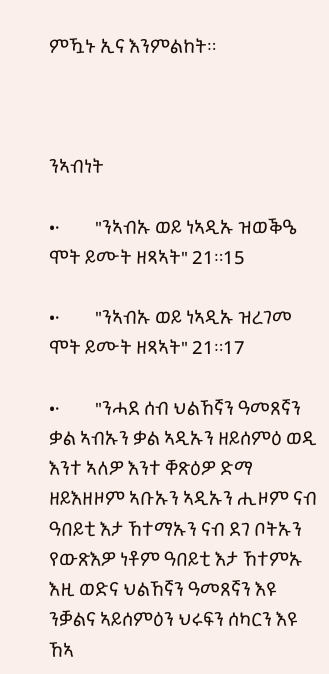ምዃኑ ኢና እንምልከት።



ንኣብነት

•·         "ንኣብኡ ወይ ነኣዲኡ ዝወቕዔ ሞት ይሙት ዘጻኣት" 21።15

•·         "ንኣብኡ ወይ ነኣዲኡ ዝረገመ ሞት ይሙት ዘጻኣት" 21።17

•·         "ንሓደ ሰብ ህልኸኛን ዓመጸኛን ቃል ኣብኡን ቃል ኣዲኡን ዘይሰምዕ ወዲ እንተ ኣለዎ እንተ ቐጽዕዎ ድማ ዘይእዘዞም ኣቡኡን ኣዲኡን ሒዞም ናብ ዓበይቲ እታ ኸተማኡን ናብ ደገ ቦትኡን የውጽእዎ ነቶም ዓበይቲ እታ ኸተምኡ እዚ ወድና ህልኸኛን ዓመጸኛን እዩ ንቓልና ኣይሰምዕን ህሩፍን ሰካርን እዩ ኸኣ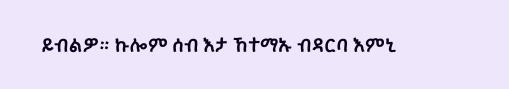ይብልዎ። ኩሎም ሰብ እታ ኸተማኡ ብዳርባ እምኒ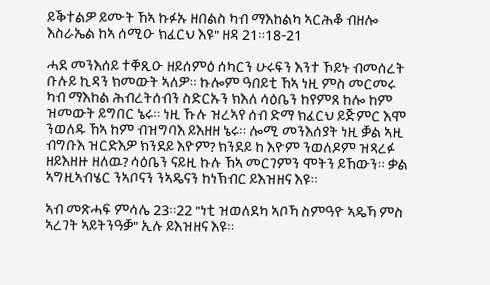ይቕተልዎ ይሙት ኸኣ ኩፉኡ ዘበልስ ካብ ማእከልካ ኣርሕቆ ብዘሎ እስራኤል ከኣ ሰሚዑ ክፈርህ እዩ" ዘዳ 21።18-21

ሓደ መንእሰይ ተቐጺዑ ዘይሰምዕ ሰካርን ሁሩፍን እንተ ኾይኑ ብመሰረት ቡሉይ ኪዳን ክመውት ኣለዎ። ኩሎም ዓበይቲ ኸኣ ነዚ ምስ መርመሩ ካብ ማእከል ሕብረትሰብን ስድርኡን ክእለ ሳዕቤን ከየምጸ ከሎ ከም ዝመውት ይግበር ኔሩ። ነዚ ኹሉ ዝረኣየ ሰብ ድማ ክፈርህ ይጅምር እሞ ንወለዱ ኸኣ ከም ብዝግባእ ይእዘዘ ኔሩ። ሎሚ መንእሰያት ነዚ ቓል ኣዚ ብግቡእ ዝርድእዎ ክንደይ እዮም? ክንደይ ከ እዮም ንወለዶም ዝጻረፉ ዘይእዘዙ ዘለዉ? ሳዕቤን ናይዚ ኩሉ ኸኣ መርገምን ሞትን ይኸውን። ቃል ኣግዚኣብሄር ንኣቦናን ንኣዴናን ከነኽብር ይእዝዘና እዩ።

ኣብ መጽሓፍ ምሳሌ 23።22 "ነቲ ዝወለደካ ኣቦኻ ስምዓዮ ኣዴኻ ምስ ኣረገት ኣይትንዓቓ" ኢሉ ይእዝዘና እዩ።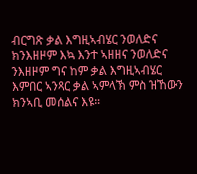ብርግጽ ቃል እግዚኣብሄር ንወለድና ክንእዘዞም እኳ እንተ ኣዘዘና ንወለድና ንእዘዞም ግና ከም ቃል እግዚኣብሄር እምበር ኣንጻር ቃል ኣምላኽ ምስ ዝኸውን ክንኣቢ መሰልና እዩ።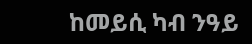ከመይሲ ካብ ንዓይ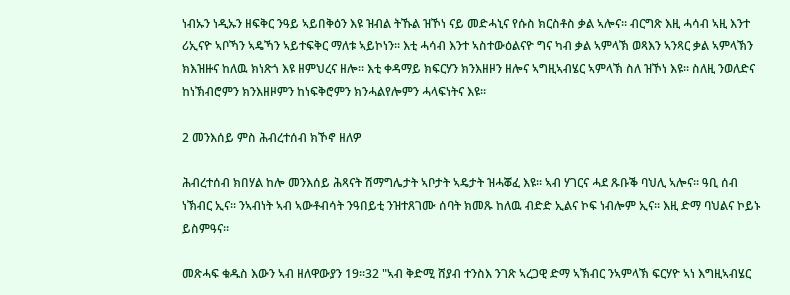ነብኡን ነዲኡን ዘፍቅር ንዓይ ኣይበቅዕን እዩ ዝብል ትኹል ዝኾነ ናይ መድሓኒና የሱስ ክርስቶስ ቃል ኣሎና። ብርግጽ እዚ ሓሳብ ኣዚ እንተ ሪኢናዮ ኣቦኻን ኣዴኻን ኣይተፍቅር ማለቱ ኣይኮነን። እቲ ሓሳብ እንተ ኣስተውዕልናዮ ግና ካብ ቃል ኣምላኽ ወጻእን ኣንጻር ቃል ኣምላኽን ክእዝዙና ከለዉ ክነጽጎ እዩ ዘምህረና ዘሎ። እቲ ቀዳማይ ክፍርሃን ክንእዘዞን ዘሎና ኣግዚኣብሄር ኣምላኽ ስለ ዝኾነ እዩ። ስለዚ ንወለድና ከነኽብሮምን ክንእዘዞምን ከነፍቅሮምን ክንሓልየሎምን ሓላፍነትና እዩ።

2 መንእሰይ ምስ ሕብረተሰብ ክኾኖ ዘለዎ

ሕብረተሰብ ክበሃል ከሎ መንእሰይ ሕጻናት ሽማግሌታት ኣቦታት ኣዴታት ዝሓቖፈ እዩ። ኣብ ሃገርና ሓደ ጹቡቕ ባህሊ ኣሎና። ዓቢ ሰብ ነኽብር ኢና። ንኣብነት ኣብ ኣውቶብሳት ንዓበይቲ ንዝተጸገሙ ሰባት ክመጹ ከለዉ ብድድ ኢልና ኮፍ ነብሎም ኢና። እዚ ድማ ባህልና ኮይኑ ይስምዓና።

መጽሓፍ ቁዱስ እውን ኣብ ዘለዋውያን 19።32 "ኣብ ቅድሚ ሸያብ ተንስእ ንገጽ ኣረጋዊ ድማ ኣኽብር ንኣምላኽ ፍርሃዮ ኣነ እግዚኣብሄር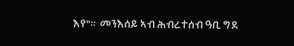እየ"።  መንእሰይ ኣብ ሕብረተሰብ ዓቢ ግደ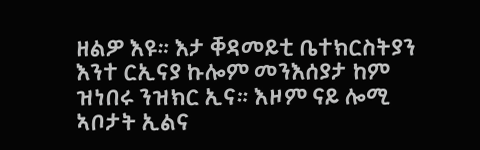ዘልዎ እዩ። እታ ቐዳመይቲ ቤተክርስትያን እንተ ርኢናያ ኩሎም መንእሰያታ ከም ዝነበሩ ንዝክር ኢና። እዞም ናይ ሎሚ ኣቦታት ኢልና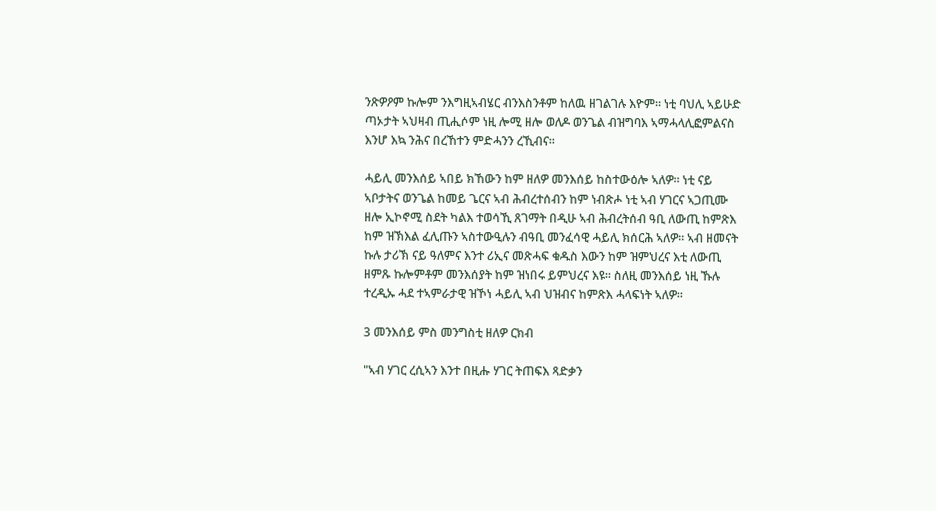ንጽዎዖም ኩሎም ንእግዚኣብሄር ብንእስንቶም ከለዉ ዘገልገሉ እዮም። ነቲ ባህሊ ኣይሁድ ጣኦታት ኣህዛብ ጢሒሶም ነዚ ሎሚ ዘሎ ወለዶ ወንጌል ብዝግባእ ኣማሓላሊፎምልናስ እንሆ እኳ ንሕና በረኸተን ምድሓንን ረኺብና።

ሓይሊ መንእሰይ ኣበይ ክኸውን ከም ዘለዎ መንእሰይ ከስተውዕሎ ኣለዎ። ነቲ ናይ ኣቦታትና ወንጌል ከመይ ጌርና ኣብ ሕብረተሰብን ከም ነብጽሖ ነቲ ኣብ ሃገርና ኣጋጢሙ ዘሎ ኢኮኖሚ ስደት ካልእ ተወሳኺ ጸገማት በዲሁ ኣብ ሕብረትሰብ ዓቢ ለውጢ ከምጽእ ከም ዝኽእል ፈሊጡን ኣስተውዒሉን ብዓቢ መንፈሳዊ ሓይሊ ክሰርሕ ኣለዎ። ኣብ ዘመናት ኩሉ ታሪኽ ናይ ዓለምና እንተ ሪኢና መጽሓፍ ቁዱስ እውን ከም ዝምህረና እቲ ለውጢ ዘምጹ ኩሎምቶም መንእሰያት ከም ዝነበሩ ይምህረና እዩ። ስለዚ መንእሰይ ነዚ ኹሉ ተረዲኡ ሓደ ተኣምራታዊ ዝኾነ ሓይሊ ኣብ ህዝብና ከምጽእ ሓላፍነት ኣለዎ።

3 መንእሰይ ምስ መንግስቲ ዘለዎ ርክብ

"ኣብ ሃገር ረሲኣን እንተ በዚሑ ሃገር ትጠፍእ ጻድቃን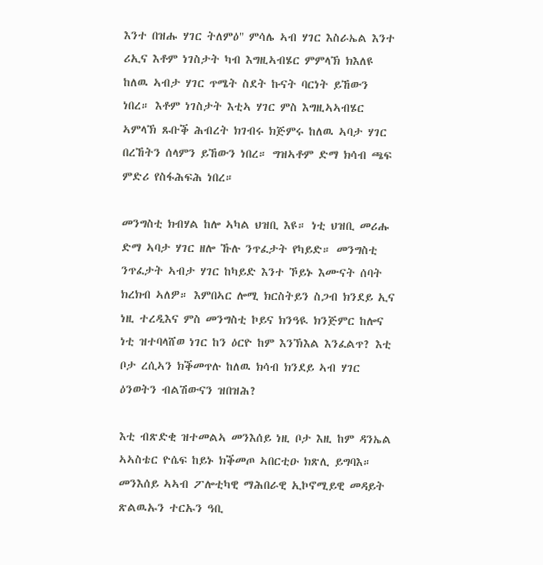እንተ በዝሑ ሃገር ትለምዕ" ምሳሌ ኣብ ሃገር እስራኤል እንተ ሪኢና እቶም ነገስታት ካብ እግዚኣብሄር ምምላኽ ክእለዩ ከለዉ ኣብታ ሃገር ጥሜት ስደት ኩናት ባርነት ይኸውን ነበረ። እቶም ነገስታት እቲኣ ሃገር ምስ እግዚኣኣብሄር ኣምላኽ ጹቡቕ ሕብረት ክገብሩ ክጅምሩ ከለዉ ኣባታ ሃገር በረኸትን ሰላምን ይኸውን ነበረ። ግዝኣቶም ድማ ክሳብ ጫፍ ምድሪ የስፋሕፍሕ ነበረ።

መንግስቲ ክብሃል ከሎ ኣካል ህዝቢ እዩ። ነቲ ህዝቢ መሪሑ ድማ ኣባታ ሃገር ዘሎ ኹሉ ንጥፈታት የካይድ። መንግስቲ ንጥፈታት ኣብታ ሃገር ከካይድ እንተ ኾይኑ እሙናት ሰባት ክረክብ ኣለዎ። እምበኣር ሎሚ ክርስትይን ስጋብ ክንደይ ኢና ነዚ ተረዲእና ምስ መንግስቲ ኮይና ክንዓዪ ክንጅምር ከሎና ነቲ ዝተባላሸወ ነገር ከን ዕርዮ ከም እንኽእል እንፈልጥ? እቲ ቦታ ረሲኣን ክቕመጥሉ ከለዉ ክሳብ ክንደይ ኣብ ሃገር ዕንወትን ብልሽውናን ዝበዝሕ?

እቲ ብጽድቂ ዝተመልኣ መንእሰይ ነዚ ቦታ እዚ ከም ዳንኤል ኣኣስቴር ዮሴፍ ከይኑ ክቕመጦ ኣበርቲዑ ክጽሊ ይግባእ። መንእሰይ ኣኣብ ፖሎቲካዊ ማሕበራዊ ኢኮኖሚይዊ መዳይት ጽልዉኡን ተርኡን ዓቢ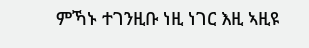ምኻኑ ተገንዚቡ ነዚ ነገር እዚ ኣዚዩ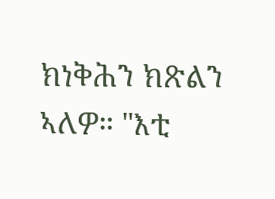ክነቅሕን ክጽልን ኣለዎ። "እቲ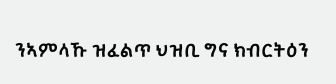ንኣምላኹ ዝፈልጥ ህዝቢ ግና ክብርትዕን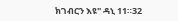ክገብርን እዩ" ዳኒ 11።32